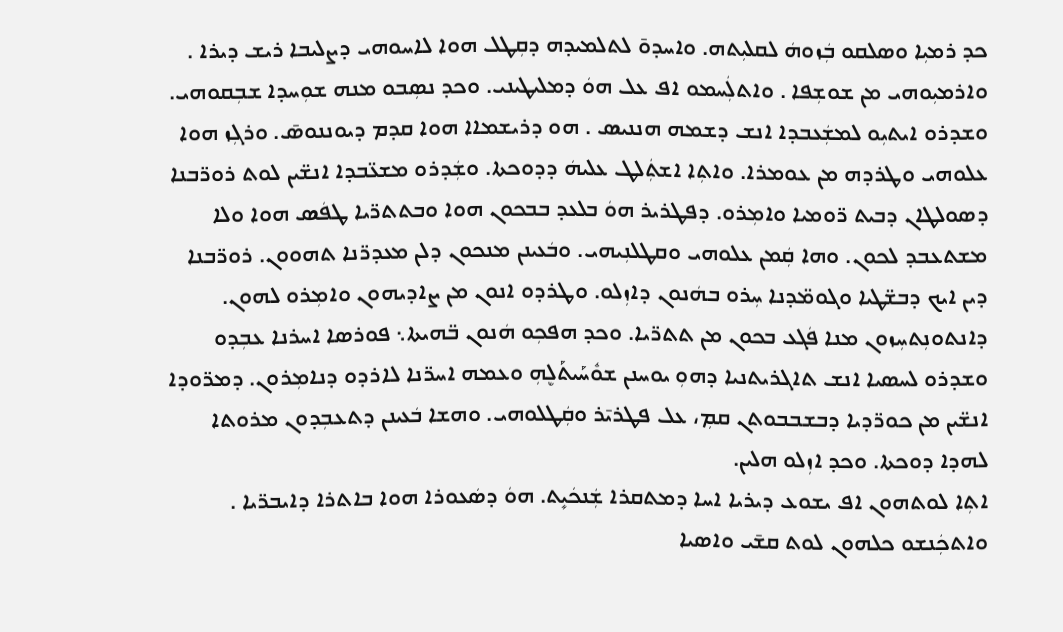ܟܕ ܪܡܝܼܐ ܘܣܠܩܘ ܒܲܙܘܗܿ ܠܩܠܝܼܬܗ. ܘܐܚܕܘ̄ ܠܬܠܡܝܕܗ ܕܩܼܛܠ ܗܘܐ ܠܐܚܘܗܝ ܕܨܠܝܒܐ ܪܝܫ ܕܝܪܐ . ܘܐܪܡܝܼܘܗܝ ܡܢ ܫܘܫܼܦܐ . ܘܐܬܠܲܚܡܘ ܐܦ ܥܠ ܗܘܿ ܕܡܠܝܛܝܢܝ. ܘܟܕ ܢܣܼܒܘ ܡܢܗ ܫܘܼܚܕܐ ܫܒܼܩܘܗܝ.
ܘܫܕܪܘ ܐܝܬܝܼܘ ܠܡܫܲܥܒܕܐ ܐܢܫ ܕܫܡܗ ܗܢܢܝܣ . ܗܘ ܕܪܝܫܡܐܐ ܗܘܐ ܩܕܡ ܕܝܘܢܢܘܣ̄. ܘܪܓܼܙ ܗܘܐ ܥܠܘܗܝ ܘܛܪܕܗ ܡܢ ܥܘܡܪܐ. ܘܐܬܼܐ ܐܫܬܲܠܛ ܥܠܝܗܿ ܕܕܘܟܬܐ. ܘܫܲܕܪܘ ܡܫܥ̈ܒܕܐ ܐܢܫ̈ܝܢ ܠܘܬ ܪܘܪ̈ܒܢܐ ܕܣܘܠܛܐܢ ܕܒܝܬ ܪ̈ܘܡܝܐ ܘܐܡܼܪܘ. ܕܦܛܪܝܪ ܗܘܿ ܒܠܥܕ ܒܒܟܘܢ ܗܘܐ ܘܒܬܬܪ̈ܝܐ ܛܦܿܣ ܗܘܐ ܘܠܐ ܡܫܬܥܒܕ ܠܟܘܢ. ܘܗܐ ܩܲܡܢ ܥܠܘܗܝ ܘܩܛܠܢܼܝܗܝ. ܘܒܿܥܝܢܢ ܡܢܟܘܢ ܕܠܢ ܡܥܕܪ̈ܢܐ ܬܗܘܘܢ. ܪܘܪ̈ܒܢܐ ܕܝܢ ܐܝܟ ܕܒܫ̈ܛܝܐ ܘܓܘܡ̈ܕܢܐ ܚܼܪܘ ܒܗܿܢܘܢ ܕܐܙܼܠܘ. ܘܛܪܕܘ ܐܢܘܢ ܡܢ ܨܐܕܝܗܘܢ ܘܐܡܼܪܘ ܠܗܘܢ. ܕܐܢܬܘܢܼܬܚܼܙܘܢ ܡܢܐ ܦܿܓܥ ܒܟܘܢ ܡܢ ܬܬܪ̈ܝܐ. ܘܟܕ ܗܦܟܼܘ ܗܿܢܘܢ ܒ̈ܗܝܬܐ܆ ܦܘܪܣܐ ܐܚܪܢܐ ܥܒܼܕܘ ܘܫܕܪܘ ܠܚܣܝܐ ܐܢܫ ܬܐܓܪܝܬܢܝܐ ܕܗܘܼ ܝܘܚܢܢ ܫܘܽܚܰܝܬܰܠܷܗܼ ܘܥܡܗ ܐܚܪ̈ܢܐ ܠܐܪܕܘ ܕܢܐܡܼܪܘܢ. ܕܡܪ̈ܘܕܐ ܐܢܫ̈ܝܢ ܡܢ ܟܘܪ̈ܕܝܐ ܕܒܫܒܒܘܬܢ ܩܡܼ، ܥܠ ܦܛܪܝ̄ܪ ܘܩܲܛܠܘܗܝ. ܘܗܫܐ ܒܿܥܝܢܢ ܕܬܥܒܼܕܘܢ ܡܪܘܬܐ ܠܗܕܐ ܕܘܟܬܐ. ܘܟܕ ܐܙܼܠܘ ܗܠܝܢ.
ܐܬܼܐ ܠܘܬܗܘܢ ܐܦ ܝܫܘܥ ܕܝܪܝܐ ܐܚܐ ܕܡܬܩܪܐ ܫܲܢܟܿܝܻܬ. ܗܘܿ ܕܣܿܥܘܪܐ ܗܘܐ ܒܐܬܪܐ ܕܐܝܒܪ̈ܝܐ . ܘܐܬܟܲܢܫܘ ܟܠܗܘܢ ܠܘܬ ܩܫ̄ܝ ܘܐܣܝܐ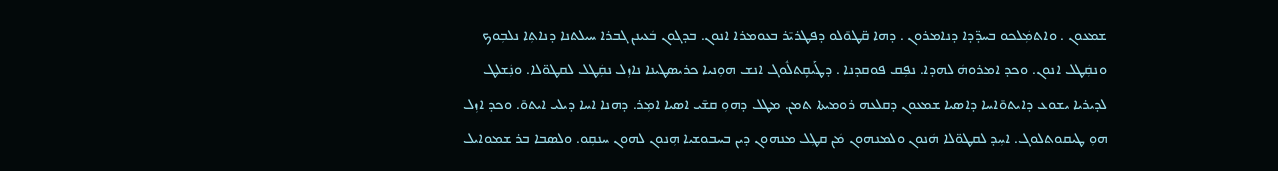ܫܡܥܘܢ . ܘܐܬܡܲܠܟܘ ܒܚܕ̈ܕܐ ܕܢܐܡܪܘܢ . ܕܗܐ ܩ̈ܛܘ̄ܠܘ ܕܦܛܪܝ̄ܪ ܒܥܘܡܪܐ ܐܢܘܢ. ܒܕܓܘܢ ܒܿܥܝܢܢ ܓܒܪܐ ܚܝܠܬܢܐ ܕܢܐܬܼܐ ܢܠܒܼܘܟ ܘܢܩܲܛܠ ܐܢܘܢ. ܘܟܕ ܐܡܪܘܗܿ ܠܗܕܐ. ܢܦܼܩ ܦܘܩܕܢܐ . ܕܛܰܝܩܾܬܠܽܘܓ ܐܢܫ ܗܘܼܢܝܐ ܟܪܝܣܛܝܢܐ ܢܐܙܼܠ ܢܩܲܛܠ ܠܩܛܘ̈ܠܐ. ܘܢܲܫܠܛ ܠܕܝܪܝܐ ܝܫܘܥ ܕܐܝܬܘ̄ܐܚܐ ܕܐܣܝܐ ܫܡܥܘܢ ܕܩܠܥܗ ܪܘܡܝܬܐ ܬܡܢ. ܡܛܠ ܕܗܘܼ ܩܫ̄ܝ ܐܣܝܐ ܐܡܼܪ. ܕܗܢܐ ܐܚܐ ܕܝܠܝ ܐܝܬܘ̄. ܘܟܕ ܐܙܼܠ ܗܘܼ ܛܝܩܘܬܠܘܓ. ܐܚܼܕ ܠܩܛܘ̈ܠܐ ܗܿܢܘܢ ܘܠܡܢܗܘܢ ܡܿܢ ܩܛܼܠ ܡܢܗܘܢ ܕܝܢ ܒܚܒܘܫܝܐ ܗܼܢܘܢ ܠܗܘܢ ܚܢܩܼܘ. ܘܠܣܒܐ ܒܪ ܫܡܘܐܝܠ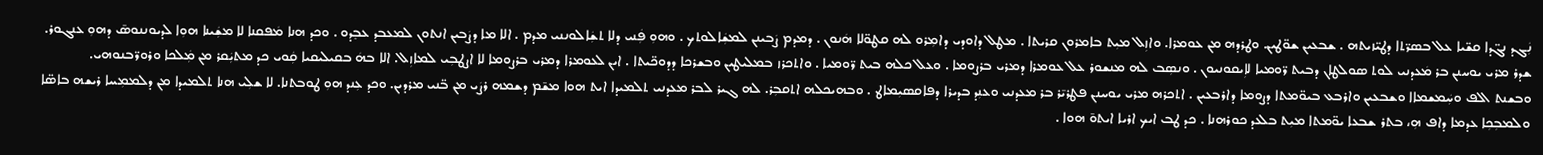ܢܲܓܕ ܢܓ̈ܕܐ ܩܫ̈ܝܐ ܥܠ ܒܣܪ̈ܬܐ ܕܛܝ̈ܙܝܬܗ . ܫܒܥܝܢ ܫܘ̈ܛܝܢ. ܘܛܪܕܗ ܡܢ ܥܘܡܪܐ. ܘܐܙܼܠ ܡܝܼܬ ܒܐܡܪܘܢ ܩܪܝܬܐ . ܡܛܠ ܕܐܘܕܝ ܕܐܡܼܪܘ ܠܗ ܩܛܘ̈ܠܐ ܗܿܢܘܢ . ܕܡܕܡ ܨܿܒܝܢܢ ܠܡܫܲܐܠܘܬܟ . ܘܗܘܼ ܦܲܢܝ ܕܠܐ ܬܫܲܐܠܘܢܢܝ ܡܕܡ . ܐܠܐ ܡܐ ܕܨܿܒܝܢ ܐܢܬܘܢ ܠܡܥܒܕ ܥܒܸܕܘ . ܘܟܕ ܗܢܐ ܡܿܦܩܢܐ ܠܐ ܡܫܲܝܢܐ ܗܘܼܐ ܠܕܝܘܢܢܘܣ̄ ܕܗܘܼ ܥܢܓܘܪ.
ܫܕܪ ܡܪܝ ܝܘܚܢܢ ܒܪ ܡܿܥܕܢܝ ܠܘܬ ܣܘܠܛܐܢ ܕܒܝܬ ܪ̈ܘܡܝܐ ܠܐܼܝܩܘܢܝܘܢ . ܘܢܣܼܒ ܠܗ ܡܢܫܘܪ ܥܠ ܥܘܡܪܐ ܕܡܪܝ ܒܪܨܘܡܐ . ܘܥܠ ܟܠܗ ܒܝܬ ܪ̈ܘܡܝܐ . ܘܐܬܟܪܙ ܒܡܠܝܛܝܢ ܘܒܫܪܟܐ ܕܕܘܟ̈ܝܬܐ . ܐܝܢ ܠܥܘܡܪܐ ܕܡܪܝ ܒܪܨܘܡܐ ܠܐ ܐܨܛܒܼܝ ܠܡܐܙܼܠ. ܐܠܐ ܒܗܿ ܒܩܝܠܝܩܝܐ ܩܲܘܝ ܟܕ ܡܬܝܲܩܪ ܡܢ ܡܲܠܟܐ ܘܪܘܪ̈ܒܢܘܗܝ.
ܘܒܫܢܬ ܐܠܦ ܘܚܲܡܫܡܐܐ ܘܫܒܥܝܢ ܘܐܪܒܥ ܒܝܘ̈ܡܬܐ ܕܨܘܡܐ ܕܐܪܒܥܝܢ . ܐܬܟܪܗ ܡܪܝ ܝܘܚܢܢ ܦܛܪܝ̄ܪ ܒܪ ܡܥܕܢܝ ܘܥܢܼܕ ܒܕܝܪܐ ܕܦܐܩܣܝܼܡܐܛ . ܘܒܗܝܟܠܗ ܐܬܩܒܼܪ. ܠܗ ܓܝܪ ܠܒܪ ܡܥܕܢܝ ܬܠܡܝܕܐ ܐܝܬ ܗܘܐ ܡܫ̄ܡ ܕܫܡܗ ܪܨܿܝ ܡܢ ܒ̈ܢܝ ܡܪܕܝܢ. ܘܟܕ ܥܼܢܕ ܗܘܼ ܛܘܒܬܢܐ. ܠܐ ܫܠܼܝ ܗܢܐ ܬܠܡܝܕܐ ܡܢ ܕܠܡܡܼܚܐ ܪܝܫܗ ܒܐܣ̈ܐ ܘܠܡܒܼܟܼܐ ܥܕܡܐ ܕܐܦ ܗܼ، ܒܬܪ ܫܒܥܐ ܝܘ̈ܡܬܐ ܡܝܼܬ ܒܠܥܕ ܟܘܪܗܢܐ . ܟܕ ܛܒ ܐܝܟ ܐܪܝܐ ܐܝܬܘ̄ ܗܘܐ .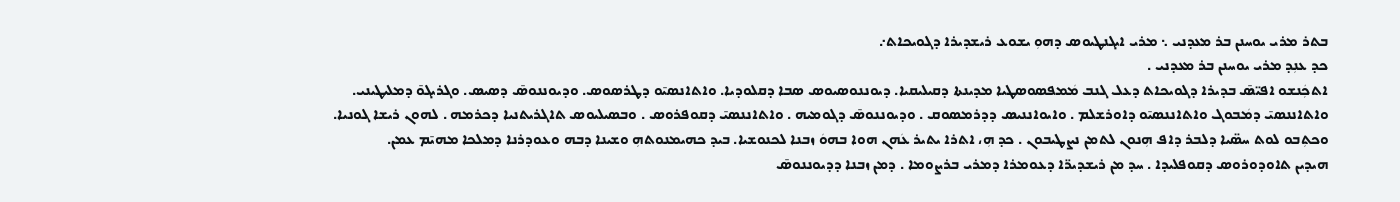ܒܬܪ ܡܪܝ ܝܘܚܢܢ ܒܪ ܡܥܕܢܝ ܆ ܡܪܝ ܐܝܓܢܛܝܘܣ ܕܗܘܼ ܝܫܘܥ ܪܝܫܕܝܪܐ ܕܓܘܝܟܐܬ܇
ܟܕ ܥܢܼܕ ܡܪܝ ܝܘܚܢܢ ܒܪ ܡܥܕܢܝ .
ܐܬܟܲܢܫܘ ܐܦܝ̈ܣ̄ ܒܕܝܪܐ ܕܓܘܝܟܐܬ ܕܥܠ ܓܢܒ ܡܿܡܦܣܘܣܛܝܐ ܡܕܝܢܬܐ ܕܩܝܠܝܩܝܐ. ܕܝܘܢܢܘܣܝܘܣ ܣܒܐ ܕܩܠܘܕܝܐ. ܘܐܬܐܢܣܝ̄ܘ ܕܛܪܣܘܣ. ܘܕܝܘܢܢܘܣ̄ ܕܣܝܣ. ܘܓܪܝܓܘ̄ ܕܡܠܝܛܝܢܝ. ܘܐܬܐܢܢܣܝ̄ ܕܡܿܒܘܓ ܘܐܬܐܢܢܣܝ̄ܘ ܕܐܘܪܫܠܡ . ܘܐܝܘܐܢܢܝܣ ܕܕܪܡܣܘܩ . ܘܕܝܘܢܢܘܣ̄ ܕܓܘܡܝܗ . ܘܐܬܐܢܢܣܝ̄ ܕܩܘܦܪܘܣ . ܘܒܣܝܠܝܘܣ ܬܐܓܪܝܬܢܝܐ ܕܟܪܡܗ . ܠܗܘܢ ܪܝܫܐ ܓܘܢܝܐ. ܘܟܬܼܒܘ ܠܘܬ ܚܣ̈ܝܐ ܕܠܒܪ ܕܐܦ ܗܼܢܘܢ ܠܬܡܢ ܢܨܛܝܒܘܢ . ܟܕ ܗܼ، ܐܬܪܐ ܝܬܝܪ ܥܿܗܢ ܗܘܐ ܒܗܘܿ ܙܒܢܐ ܠܟܢܘܫܝܐ. ܒܝܕ ܟܗܝܡܢܘܬܗܼ ܘܫܝܢܐ ܕܒܗ ܘܥܘܕܪܢܐ ܕܡܠܟܐ ܡܗܝ̄ܡ ܥܡܢ.
ܗܝܕܝܢ ܬܐܘܕܘܪܘܣ ܕܩܘܦܠܝܕܐ . ܚܕ ܡܢ ܪܝܫܕܝܪ̈ܐ ܕܥܘܡܪܐ ܕܡܪܝ ܒܪܨܘܡܐ . ܕܡܢ ܙܒܢܐ ܕܕܝܘܢܢܘܣ̄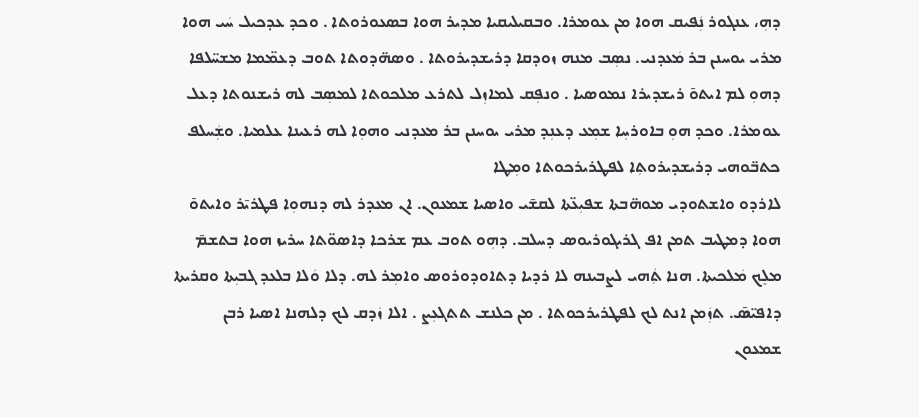ܕܗܼ، ܥܢܓܘܪ ܢܲܦܝܩ ܗܘܐ ܡܢ ܥܘܡܪܐ. ܘܒܩܝܠܝܩܝܐ ܡܕܝܪ ܗܘܐ ܒܣܥܘܪܘܬܐ . ܘܟܕ ܥܕܟܝܠ ܚܿܝ ܗܘܐ ܡܪܝ ܝܘܚܢܢ ܒܪ ܡܿܥܕܢܝ. ܢܣܼܒ ܡܢܗ ܙܘܕܩܐ ܕܪܝܫܕܝܪܘܬܐ . ܘܣܗ̈ܕܘܬܐ ܬܘܒ ܕܥܡ̈ܡܐ ܡܫܚ̈ܠܦܐ ܕܗܘܼ ܠܡ ܐܝܬܘ̄ ܪܝܫܕܝܪܐ ܢܡܘܣܝܐ . ܘܢܦܼܩ ܠܡܐܙܼܠ ܠܬܪܥ ܡܠܟܘܬܐ ܠܡܣܼܒ ܠܗ ܪܝܫܢܘܬܐ ܕܥܠ ܥܘܡܪܐ. ܘܟܕ ܗܘܼ ܒܐܘܪܚܼܐ ܫܡܼܥ ܕܥܢܼܕ ܡܪܝ ܝܘܚܢܢ ܒܪ ܡܥܕܢܝ ܘܗܘܼܐ ܠܗ ܪܥܝܢܐ ܥܠܡܝܐ. ܘܫܲܚܠܦ ܟܬܒ̈ܘܗܝ ܕܪܝܫܕܝܪܘܬܼܐ ܠܦܛܪܝܪܟܘܬܐ ܘܡܼܛܐ
ܠܐܪܕܘ ܘܐܫܬܘܕܝ ܡܘܗ̈ܒܬܐ ܫܦܝܼܥ̈ܬܐ ܠܩܫ̄ܝ ܘܐܣܝܐ ܫܡܥܘܢ. ܐܢ ܡܥܕܪ ܠܗ ܕܢܗܘܼܐ ܦܛܪܝ̄ܪ ܘܐܝܬܘ̄ ܗܘܐ ܕܡܛܝܒ ܬܡܢ ܐܦ ܓܪܝܓܘܪܝܘܣ ܕܚܠܒ. ܕܗܼܘ ܬܘܒ ܥܡ ܫܪܟܐ ܕܐܣܘ̈ܬܐ ܚܪܝܙ ܗܘܐ ܒܬܫܡ̄ ܡܠܸܟ ܡܿܠܟܝܬܐ. ܗܢܐ ܬܲܗܝ ܠܨܒܝܢܗ ܠܐ ܪܕܝܐ ܕܬܐܘܕܘܪܘܣ ܘܐܡܼܪ ܠܗ. ܕܠܐ ܘܿܠܐ ܒܠܥܕ ܓܒܝܼܬܐ ܘܩܪܝܬܐ ܕܐܦܝ̈ܣ̄. ܬܙܲܡܢ ܐܢܬ ܠܟ ܠܦܛܪܝܪܟܘܬܐ . ܡܢ ܟܠܢܫ ܬܬܓܥܼܨ . ܐܠܐ ܙܿܕܩ ܠܟ ܕܠܗܢܐ ܐܣܝܐ ܪܒܢ ܫܡܥܘܢ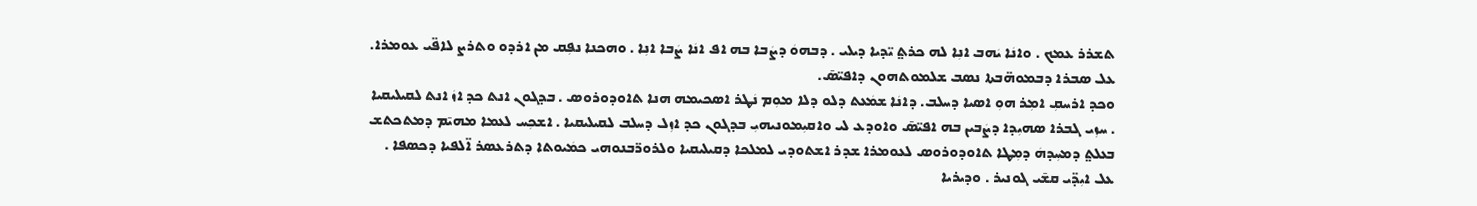ܬܫܪܪ ܥܡܟ . ܘܐܢܿܐ ܝܿܗܒ ܐܢܼܐ ܠܗ ܟܪܬ݀ ܝ̈ܕܝܐ ܕܝܠܝ . ܕܒܗܘܿ ܕܨܿܒܐ ܒܗ ܐܦ ܐܢܿܐ ܨܿܒܐ ܐܢܼܐ . ܘܗܟܢܐ ܢܦܼܩ ܡܢ ܐܪܕܘ ܘܬܪܨ ܠܐܦ̈ܝ ܥܘܡܪܐ. ܥܠ ܣܒܪܐ ܕܒܡܘܗ̈ܒܬܐ ܢܣܒ ܫܠܡܘܬܗܘܢ ܕܐܦܝ̈ܣ̄.
ܘܟܕ ܐܪܚܩܼ ܐܡܼܪ ܗܘܼ ܐܣܝܐ ܕܚܠܒ. ܕܐܢܿܐ ܫܡܿܥܬ ܕܠܘ ܕܠܐ ܡܘܼܡ ܢܿܛܪ ܐܣܟܝܡܗ ܗܢܐ ܬܐܘܕܘܪܘܣ . ܒܕܓܘܢ ܐܢܬ ܟܕ ܐܙܿ ܐܢܬ ܠܩܝܠܝܩܝܐ . ܚܙܼܝ ܓܒܪܐ ܣܗܝܼܕܐ ܕܨܿܒܝܢ ܒܗ ܐܦܝ̈ܣ̄ ܘܐܘܕܥ ܠܝ ܘܐܩܝܼܡܘܢܝܗܝܼ ܒܕܓܘܢ ܟܕ ܐܙܼܠ ܕܚܠܒ ܠܩܝܠܝܩܝܐ . ܐܫܟܼܚ ܠܥܡܐ ܡܗܝ̄ܡ ܕܡܬܟܬܫ ܒܥܠܬ݀ ܕܡܚܼܕܗܿ ܕܡܼܛܐ ܬܐܘܕܘܪܘܣ ܠܥܘܡܪܐ ܫܕܪ ܐܫܬܘܕܝ ܠܡܠܟܐ ܕܩܝܠܝܩܝܐ ܘܠܪܘܪ̈ܒܢܘܗܝ ܟܡܿܝܘܬܐ ܕܬܪܥܣܪ ܐ̈ܠܦܝܐ ܕܟܣܦܐ . ܥܠ ܐܝܼܕ̈ܝ ܩܫ̄ܝ ܓܘܢܝܪ . ܘܕܝܪܝܐ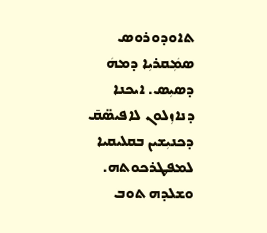ܬܐܘܕܘܪܘܣ ܣܡܲܩܪܝܼܐ ܕܡܗܿ ܕܣܝܼܣ. ܐܝܟܢܐ ܕܢܐܙܼܠܘܢ ܠܐܦܝܣ̈ܩ̄ ܕܟܢܝܼܫܝܢ ܒܩܠܝܩܝܐ
ܠܡܦܛܪܟܘܬܗ. ܘܫܠܕܗ ܬܘܒ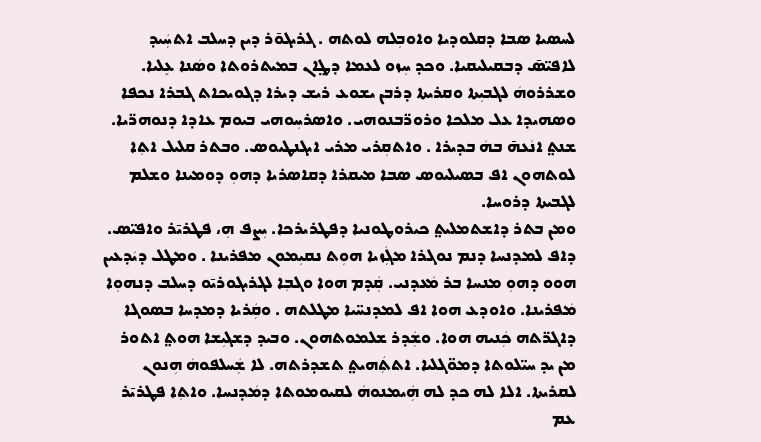ܠܚܣܝܐ ܣܒܐ ܕܩܠܘܕܝܐ ܘܐܘܒܼܠܗ ܠܘܬܗ . ܓܪܝܓܘ̄ܪ ܕܝܢ ܕܚܠܒ ܐܬܚܲܝܕ ܠܐܦܝ̈ܣ̄ ܕܒܩܝܠܝܩܝܐ. ܘܟܕ ܚܼܙܘ ܠܥܡܐ ܕܛ݀ܐܢ ܒܡܝܬܪܘܬܐ ܘܣܿܢܐ ܥܸܠܝܐ. ܘܫܪܪܘܗܿ ܠܓܒܝܼܬܐ ܘܩܪܝܬܐ ܕܪܒܢ ܝܫܘܥ ܪܝܫ ܕܝܪܐ ܕܓܘܝܟܐܬ ܓܒܪܐ ܢܟܦܐ ܘܣܗܝܕܐ ܥܠ ܡܠܟܐ ܘܪܘܪ̈ܒܢܘܗܝ. ܘܐܣܪܚܼܘܗܝ ܒܝܘܡ ܥܐܕܐ ܕܢܘܗܪ̈ܝܐ. ܫܢܬ݀ ܐܢܿܥܗ̄ ܒܗܿ ܒܕܝܪܐ . ܘܐܬܩܼܪܝ ܡܪܝ ܐܝܓܢܛܝܘܣ. ܘܒܬܪ ܩܠܝܠ ܐܬܼܐ ܠܘܬܗܘܢ ܐܦ ܒܣܝܠܝܘܣ ܣܒܐ ܡܝܩܪܐ ܕܩܐܣܪܝܐ ܕܗܘܼ ܕܘܡܝܢܐ ܘܫܠܡ ܠܓܒܝܬܐ ܕܪܘܚܐ.
ܘܡܢ ܒܬܪ ܕܐܫܬܡܠܝܬ݀ ܟܝܪܘܛܘܢܝܐ ܕܦܛܪܝܪܟܐ. ܝܼܨܦ ܗܼ، ܦܛܪܝ̄ܪ ܘܐܦܝ̈ܣ. ܕܐܦ ܠܡܕܢܚܐ ܕܢܡ ܢܘܓܪܐ ܡܓܲܙܝܐ ܗܘܼܬ ܢܩܝܼܡܘܢ ܡܦܪܝܢܐ . ܘܡܛܠ ܕܝܿܕܥܝܢ ܗܘܘ ܕܗܘܼ ܡܢܚܐ ܒܪ ܡܿܥܕܢܝ. ܩܲܕܡ ܗܘܐ ܘܓܒܼܐ ܠܓܪܝܓܘܪܝ̄ܘ ܕܚܠܒ ܕܢܗܘܼܐ ܡܿܦܪܝܢܐ. ܘܐܘܕܥ ܗܘܐ ܐܦ ܠܡܕܢܚ̈ܝܐ ܡܛܠܬܗ . ܘܩܲܪܝܐ ܕܡܕܚܐ ܒܣܘܓܐ ܕܐܓܪ̈ܬܗ ܟܲܢܝܗ ܗܘܐ. ܘܫܲܕܪ ܫܠܡܘܬܗܘܢ. ܘܒܝܕ ܕܫܓܝܼܫܐ ܗܘܬ݀ ܐܬܘܪ ܡܢ ܝܕ ܚܝ̈ܠܘܬܐ ܕܡܘ̈ܓܠܝܐ. ܐܬܬܲܗܝܬ݀ ܬܫܕܪܬܗ. ܠܐ ܫܲܚܠܦܘܗܿ ܗܼܢܘܢ ܠܩܪܝܬܐ. ܐܠܐ ܠܗ ܟܕ ܠܗ ܗܲܝܡܢܘܗܿ ܠܩܝܘܡܘܬܐ ܕܡܿܕܢܚܐ. ܘܐܬܼܐ ܦܛܪܝ̄ܪ ܥܡ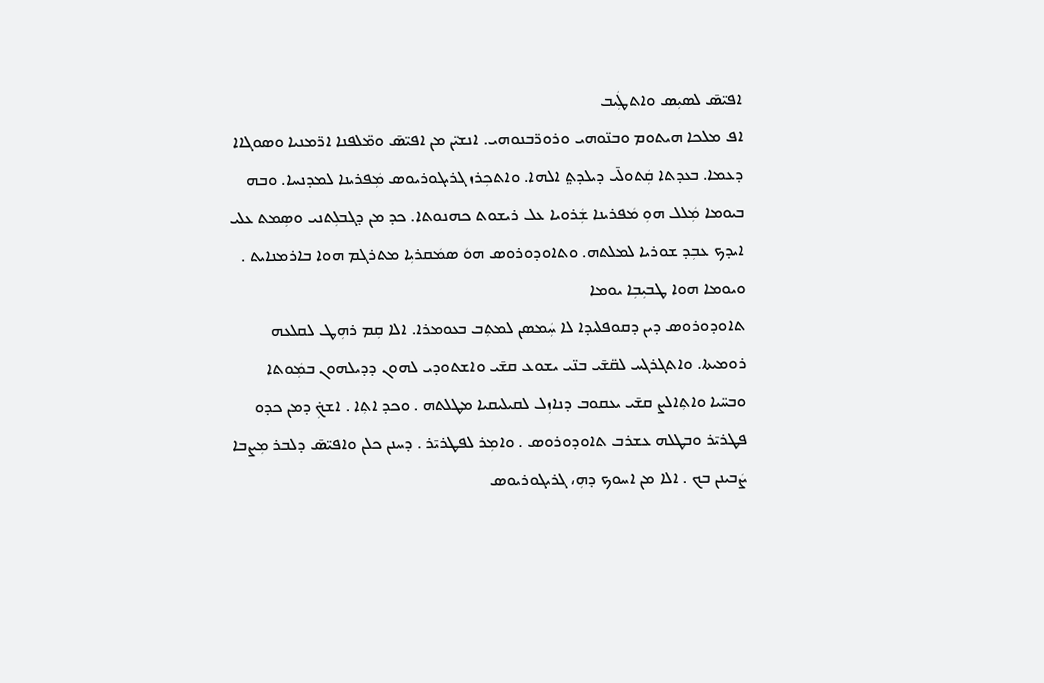ܐܦܝ̈ܣ̄ ܠܣܝܼܣ ܘܐܬܛܲܝܒ
ܐܦ ܡܠܟܐ ܗܝܬܘܡ ܘܒܢ̈ܘܗܝ ܘܪܘܪ̈ܒܢܘܗܝ. ܐܢܫܝ̈ܢ ܡܢ ܐܦܝ̈ܣ̄ ܘܡ̈ܠܦܢܐ ܐܪ̈ܡܢܝܐ ܘܣܘܓܐܐ ܕܥܡܐ. ܒܥܕܬܐ ܩܲܬܘܠ̄ܝ ܕܝܠܕܬ݀ ܐܠܗܐ. ܘܐܬܟܼܪܙ ܓܪܝܓܘܪܝܘܣ ܡܲܦܪܝܢܐ ܠܡܕܢܚܐ. ܘܒܗ ܒܝܘܡܐ ܡܲܠܠ ܗܘܼ ܡܿܦܪܝܢܐ ܫܲܪܘܝܐ ܥܠ ܪܝܫܘܬ ܟܗܢܘܬܐ. ܟܕ ܡܢ ܕܓܒܠܼܬܢܝ ܘܣܼܡܬ ܥܠܝ ܐܝܕܟ ܥܒܼܕ ܫܘܪܝܐ ܠܡܠܬܗ. ܘܬܐܘܕܘܪܘܣ ܗܘܿ ܣܡܿܩܪܝܼܐ ܡܬܪܓܡ ܗܘܐ ܒܐܪܡܢܐܝܬ . ܘܝܘܡܐ ܗܘܐ ܛܒܝܼܒܼܐ ܝܘܡܐ
ܬܐܘܕܘܪܘܣ ܕܝܢ ܕܩܘܦܠܝܕܐ ܠܐ ܚܲܡܣܢ ܠܡܬܼܒ ܒܥܘܡܪܐ. ܐܠܐ ܩܼܡ ܪܗܼܛ ܠܩܠܥܗ ܪܘܡܝܬܐ. ܘܐܬܓܪܓܚ ܠܩ̈ܫ̄ܝ ܒܢ̈ܝ ܝܫܘܥ ܩܫ̄ܝ ܘܐܫܬܘܕܝ ܠܗܘܢ ܕܕܝܠܗܘܢ ܒܡܲܘܬܐ ܘܒܚ̈ܝܐ ܘܐܬܼܐܠܨ ܩܫ̄ܝ ܝܥܩܘܒ ܕܢܐܙܼܠ ܠܩܝܠܝܩܝܐ ܡܛܠܬܗ . ܘܟܕ ܐܬܼܐ . ܐܫܟܼ̇ ܕܡܢ ܟܕܘ ܦܛܪܝ̄ܪ ܘܒܛܠܗ ܥܫܪܒ ܬܐܘܕܘܪܘܣ . ܘܐܡܼܪ ܠܦܛܪܝ̄ܪ . ܕܚܢܢ ܟܠܢ ܘܐܦܝ̈ܣ̄ ܕܠܒܪ ܡܼܨܒܐ ܨܿܒܝܢܢ ܒܟ . ܐܠܐ ܡܢ ܐܚܘܟ ܕܗܼ، ܓܪܝܓܘܪܝܘܣ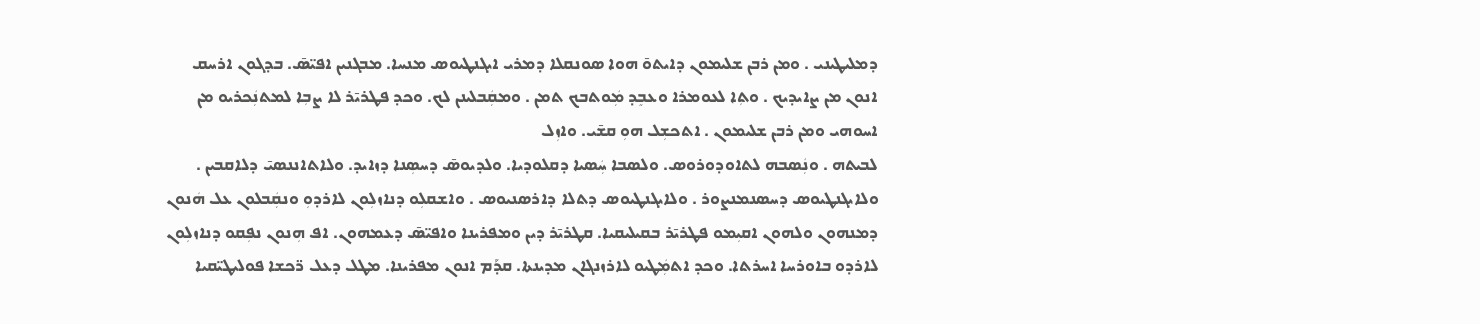ܕܡܠܝܛܝܢܝ . ܘܡܢ ܪܒܢ ܫܠܝܡܘܢ ܕܐܝܬܘ̄ ܗܘܐ ܣܘܢܩܠܐ ܕܡܪܝ ܐܝܓܢܛܝܘܣ ܡܢܚܐ. ܡܒܓܢܝܢ ܐܦܝ̈ܣ̄. ܒܕܓܘܢ ܐܪܚܩ ܐܢܘܢ ܡܢ ܨܐܝܕܝܟ . ܘܬܼܐ ܠܥܘܡܪܐ ܘܥܒܸܕ ܡܲܘܬܒܟ ܬܡܢ . ܘܡܩܲܒܠܝܢܢ ܠܟ. ܘܟܕ ܦܛܪܝ̄ܪ ܠܐ ܨܒܼܐ ܠܡܬܢܲܟܪܝܘ ܡܢ ܐܚܘܗܝ ܘܡܢ ܪܒܢ ܫܠܝܡܘܢ . ܐܬܟܫܼܠ ܗܘܼ ܩܫ̄ܝ. ܘܐܙܼܠ
ܠܒܝܬܗ . ܘܢܲܣܒܗ ܠܬܐܘܕܘܪܘܣ. ܘܠܣܒܐ ܚܲܣܝܐ ܕܩܠܘܕܝܐ. ܘܠܕܝܘܣ̄ ܕܚܣܼܢܐ ܕܙܐܝܕ. ܘܠܐܬܐܢܢܣܝ̄ ܕܠܐܩܒܝܢ . ܘܠܐܝܓܢܛܝܘܣ ܕܚܣܢܡܢܨܘܪ . ܘܠܐܝܓܢܛܝܘܣ ܕܬܠܐ ܕܐܪܣܢܝܘܣ . ܘܐܫܩܠܼܘ ܕܢܐܙܠܼܘܢ ܠܐܪܕܘܼ ܘܢܩܲܒܠܘܢ ܥܠ ܗܿܢܘܢ ܕܡܢܗܘܢ ܘܠܗܘܢ ܐܩܝܼܡܘ ܦܛܪܝ̄ܪ ܒܩܝܠܝܩܝܐ. ܩܛܪܝ̄ܪ ܕܝܢ ܘܡܦܪܝܢܐ ܘܐܦܝ̈ܣ̄ ܕܥܡܗܘܢ. ܐܦ ܗܼܢܘܢ ܢܦܼܩܘ ܕܢܐܙܠܼܘܢ ܠܐܪܕܘ ܒܐܘܪܚܐ ܐܚܪܬܐ. ܘܟܕ ܐܬܡܲܛܝܘ ܠܐܪܙܢܓܐܢ ܡܕܝܢܬܐ. ܩܕܰܡ ܐܢܘܢ ܡܦܪܝܢܐ. ܡܛܠ ܕܥܠ ܪ̈ܟܫܐ ܦܘܠܝܛܝ̈ܩܝܐ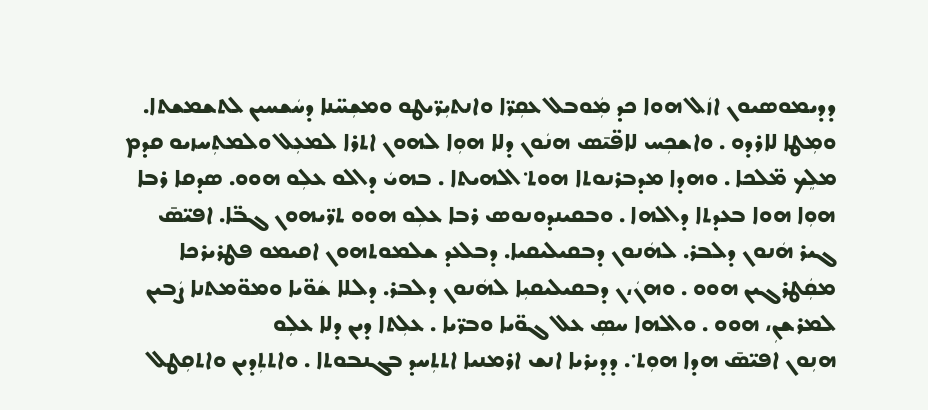ܕܕܝܡܘܣܝܘܢ ܐܙܿܠ ܗܘܐ ܟܕ ܡܲܘܒܠ ܥܩܼܪ̈ܐ ܘܐܢܬܝܼܪ̈ܝܛܘ ܘܡܫܼܚ̈ܢܐ ܕܚܿܫܚܝܢ ܠܬܫܡܫܬܐ. ܘܡܼܛܐ ܠܐܪܕܘ . ܘܐܫܟܼܚ ܠܐܦ̈ܝ̄ܣ ܗܢܿܘܢ ܕܠܐ ܗܘܼܐ ܠܗܘܢ ܐܬܪܐ ܠܡܥܼܠ ܘܠܡܬܼܚܙܝܘ ܩܕܡ ܡܠܸܟ ܡ̈ܠܟܐ . ܘܗܕܐ ܡܕܒܪܢܘܬܐ ܗܘܬ݀ ܐܠܗܝܬܐ . ܒܗܝܿ ܕܐܠܘ ܥܠܼܘ ܗܘܘ. ܣܕܩܐ ܪܒܐ ܗܘܼܐ ܗܘܐ ܒܥܕܬܐ ܕܐܠܗܐ . ܘܒܩܝܢܕܘܢܘܣ ܪܒܐ ܥܠܼܘ ܗܘܘ ܬܪ̈ܝܗܘܢ ܓܒ̈ܐ. ܐܦܝ̈ܣ̄ ܓܝܪ ܗܿܢܘܢ ܕܠܒܪ. ܠܗܿܢܘܢ ܕܒܩܝܠܝܩܝܐ. ܕܒܠܥܕ ܫܠܡܘܬܗܘܢ ܐܩܝܡܘ ܦܛܪܝܪܟܐ ܡܩܲܛܪܓܝܢ ܗܘܘ . ܘܗܢܿ،ܢ ܕܒܩܝܠܝܩܝܼܐ ܠܗܿܢܘܢ ܕܠܒܪ. ܕܠܠܐ ܫܿܘ̈ܝܐ ܘܡܘ̈ܡܬܢܐ ܨܿܒܝܢ ܠܡܪܫܢܼ، ܗܘܘ . ܘܐܠܗܐ ܚܣܼ ܥܠ ܓܘ̈ܝܐ ܘܒܪ̈ܝܐ . ܥܠܼܬܐ ܕܝܢ ܕܠܐ ܥܠܼܘ
ܗܢܼܘܢ ܐܦܝ̈ܣ̄ ܗܕܐ ܗܘܼܬ݀ . ܕܕܝܪܝܐ ܐܢܫ ܐܪܡܢܝܐ ܐܬܬܼܚܕ ܒܓܢܒܘܬܐ . ܘܐܬܬܼܕܝܢ ܘܐܬܩܼܛܠ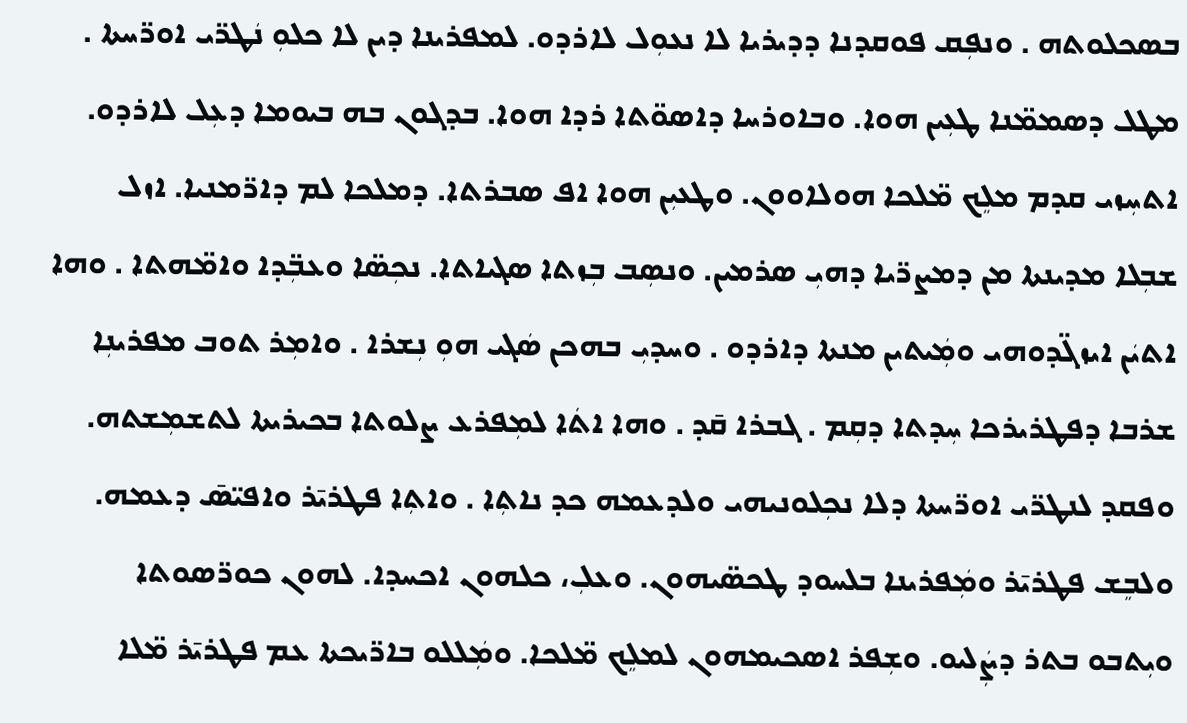ܒܣܟܠܘܬܗ . ܘܢܦܼܩ ܦܘܩܕܢܐ ܕܕܝܪܝܐ ܠܐ ܢܥܘܼܠ ܠܐܪܕܘ. ܠܡܦܪܝܢܐ ܕܝܢ ܠܐ ܟܠܘܼ ܢܿܛܪ̈ܝ ܐܘܪ̈ܚܬܐ . ܡܛܠ ܕܣܡܡ̈ܢܐ ܛܥܼܝܢ ܗܘܐ. ܘܒܐܘܪܚܐ ܕܐܣܘ̈ܬܐ ܪܕܐ ܗܘܐ. ܒܕܓܘܢ ܒܗ ܒܝܘܡܐ ܕܥܼܠ ܠܐܪܕܘ. ܐܬܚܼܙܝ ܩܕܡ ܡܠܸܟ ܡ̈ܠܟܐ ܗܘܠܐܘܘܢ. ܘܛܥܝܼܢ ܗܘܐ ܐܦ ܣܒܪܬܐ. ܕܡܠܟܐ ܠܡ ܕܐܪ̈ܡܢܝܐ. ܐܙܠ ܫܒܼܠܐ ܡܕܝܢܬܐ ܡܢ ܕܡܨܪ̈ܝܐ ܕܗܝܼ ܣܪܡܝܢ. ܘܢܣܼܒ ܒܼܙܬܐ ܣܓܝܐܬܐ. ܢܟܼܣ̈ܐ ܘܥܒܼ̈ܕܐ ܘܐܡ̈ܗܬܐ . ܘܗܐ ܐܬܝܿܢ ܐܝܙܓ̈ܕܘܗܝ ܘܡܲܝܬܝܢ ܡܢܬܐ ܕܐܪܕܘ . ܘܚܕܝܼ ܒܗܟܢ ܣܿܓܝ ܗܘܼ ܢܼܫܪܐ . ܘܐܡܼܪ ܬܘܒ ܡܦܪܝܢܼܐ ܫܪܒܐ ܕܦܛܪܝܪܟܐ ܚܼܕܬܐ ܕܩܼܡ . ܓܒܪܐ ܩ̄ܕ . ܘܗܐ ܐܬܿܐ ܠܡܼܦܪܥ ܨܠܘܬܐ ܒܟܝܪܝܬܐ ܠܬܫܡܼܫܬܗ. ܘܦܩܕ ܠܢܛܪ̈ܝ ܐܘܪ̈ܚܬܐ ܕܠܐ ܢܟܼܠܘܢܝܗܝ ܘܠܕܥܡܗ ܟܕ ܢܐܬܼܐ . ܘܐܬܼܐ ܦܛܪܝ̄ܪ ܘܐܦܝ̈ܣ̄ ܕܥܡܗ. ܘܠܒܸܫ ܦܛܪܝ̄ܪ ܘܡܲܦܪܝܢܐ ܒܠܚܘܕ ܛܟܣ̈ܝܗܘܢ. ܘܥܠܼ، ܟܠܗܘܢ ܐܟܚܕܐ. ܠܗܘܢ ܟܘܪ̈ܣܘܬܐ ܘܝܼܬܒܘ ܒܬܪ ܕܨܲܠܝܘ. ܘܫܼܦܪ ܐܣܟܝܡܗܘܢ ܠܡܠܸܟ ܡ̈ܠܟܐ. ܘܡܲܠܠܘ ܒܐܪ̈ܝܟܬܐ ܥܡ ܦܛܪܝ̄ܪ ܡ̈ܠܐ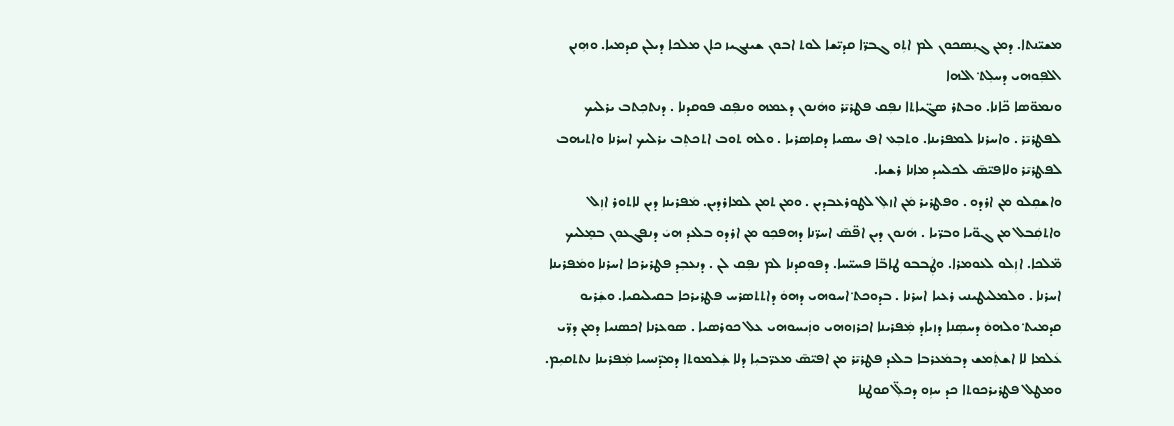ܡܫܝ̈ܢܬܐ. ܕܡܢ ܓܢܼܣܟܘܢ ܠܡ ܐܬܼܘ ܓܒܪ̈ܐ ܩܕܝ̈ܫܐ ܠܘܬ ܐܒܘܢ ܫܝܢܓܝܙ ܟܐܢ ܡܠܟܐ ܕܝܠܢ ܩܕܡܝܐ. ܘܗܼܢܢ ܐܠܦܼܘܗܝ ܕܚܠܼܬ݀ ܐܠܗܐ
ܘܢܡܘ̈ܣܐ ܟ̈ܐܢܐ. ܘܒܬܪ ܣܓ̈ܝܐܬܐ ܢܦܼܩ ܦܛܪܝ̄ܪ ܘܗܿܢܘܢ ܕܥܡܗ ܘܢܦܼܩ ܦܘܩܕܢܐ . ܕܢܬܟܼܬܒ ܝܪܠܝܟ ܠܦܛܪܝ̄ܪ . ܘܐܚܪܢܐ ܠܡܦܪܝܢܐ. ܘܬܒܼܥ ܐܦ ܚܣܝܐ ܕܩܐܣܪܝܐ . ܘܠܗ ܬܘܒ ܐܬܟܬܼܒ ܝܪܠܝܟ ܐܚܪܢܐ ܘܐܬܝܗܒ ܠܦܛܪܝ̄ܪ ܘܠܐܦܝ̈ܣ̄ ܠܟܠܚܕ ܡܐܢܐ ܪܫܝܐ.
ܘܐܫܩܼܠܘ ܡܢ ܐܪܕܘ . ܘܦܛܪܝܪ ܡܿܢ ܐܙܠܼ ܠܛܘܪܥܒܕܝܢ . ܘܡܢ ܬܡܢ ܠܡܐܪܕܝܢ. ܡܿܦܪܝܢܐ ܕܝܢ ܠܐܬܘܪ ܐܙܼܠ ܘܐܬܩܲܒܠ ܡܢ ܓܘ̈ܝܐ ܘܒܪ̈ܝܐ . ܗܿܢܘܢ ܕܝܢ ܐܦ̈ܣ̄ ܐܚܪ̈ܢܐ ܕܗܦܟܼܘ ܡܢ ܐܪܕܘ ܒܠܥܕ ܗܝܿ ܕܢܦܓܥܘܼܢ ܒܡܸܠܝܟ ܡ̈ܠܟܐ. ܐܙܼܠܘ ܠܥܘܡܪܐ. ܘܛܲܒܒܘ ܛܐܒ̈ܐ ܦܚܝ̈ܚܐ. ܕܦܘܩܕܢܐ ܠܡ ܢܦܼܩ ܠܢ . ܕܢܥܒܼܕ ܦܛܪܝܪܟܐ ܐܚܪܢܐ ܘܡܿܦܪܝܢܐ ܐܚܪܢܐ . ܘܠܡܠܝܛܝܢܝ ܪܥܝܐ ܐܚܪܢܐ . ܒܕܘܟܬ݀ ܐܚܘܗܝ ܕܗܘܿ ܕܐܬܬܣܪܚ ܦܛܪܝܪܟܐ ܒܩܝܠܝܩܝܐ. ܘܫܲܪܝܘ ܩܕܡܝܬ݀ ܘܠܗܘܿ ܕܚܣܼܢܐ ܕܙܝܐܕ ܡܲܦܪܝܢܐ ܐܟܪܙܘܗܝ ܘܙܲܝܚܘܗܝ ܥܠ ܟܘܪܣܝܐ . ܣܘܥܪܢܐ ܐܟܣܢܝܐ ܕܡܢ ܕܪ̈ܝ ܥܿܠܡܐ ܠܐ ܐܫܬܲܡܫ ܕܒܡܿܥܪܒܐ ܒܠܥܕ ܦܛܪܝ̄ܪ ܡܢ ܐܦܝ̈ܣ̄ ܡܥܪ̈ܒܝܼܐ ܕܠܐ ܫܲܠܡܘܬܐ ܕܡܕ̈ܢܚܝܐ ܡܲܦܪܝܢܐ ܢܬܬܩܝܼܡ. ܘܡܛܠ ܦܛܪܝܪܟܘܬܐ ܟܕ ܚܙܼܘ ܕܟܠܼ̈ ܩܘܛܢܐ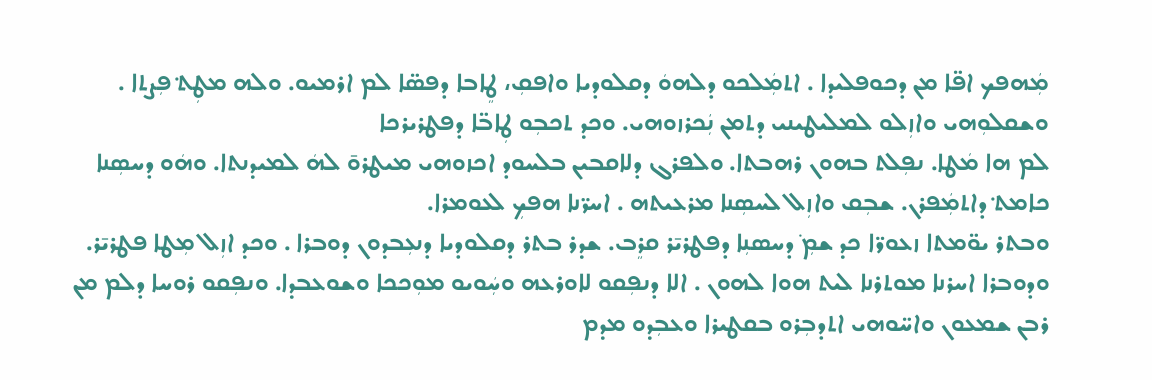ܡܲܗܦܟ ܐܦ̈ܐ ܡܢ ܕܟܘܦܠܝܕܐ . ܐܬܡܲܠܟܘ ܕܠܗܘܿ ܕܩܠܘܕܝܐ ܘܐܦܩܼ، ܛܸܐܒܐ ܕܦܣ̈ܐ ܠܡ ܐܪܡܝܘ. ܘܠܗ ܡܛܼܬ݀ ܦܼܨܬܐ . ܘܫܩܠܘܼܗܝ ܘܐܙܼܠܘ ܠܡܠܝܛܝܢܝ ܕܬܡܢ ܢܲܟܪܙܘܗܝ. ܘܟܕ ܬܟܒܼܘ ܛܼܐܒ̈ܐ ܕܦܛܪܝܪܟܐ
ܠܡ ܗܐ ܡܿܛܐ. ܢܦܼܠܬ ܒܗܘܢ ܪܗܒܬܐ. ܘܠܦܪܓ ܕܠܐܩܒܝܢ ܒܠܚܘܕ ܐܟܙܘܗܝ ܡܝܛܪܘ̄ ܠܗܿ ܠܡܝܕܢܬܐ. ܘܗܿܘ ܕܚܣܼܢܐ ܟܐܡܬ݀ ܕܐܬܡܲܦܪܢ. ܫܒܼܩ ܘܐܙܼܠ ܠܚܣܼܢܐ ܡܪܥܝܬܗ . ܐܚܪ̈ܢܐ ܗܦܟܼ ܠܥܘܡܪܐ.
ܘܒܬܪ ܝܘ̈ܡܬܐ ܙܥܘܪ̈ܐ ܟܕ ܫܡܼ݁ ܕܚܣܢܼܐ ܕܦܛܪܝ̄ܪ ܩܪܸܒ. ܫܕܪ ܒܬܪ ܕܩܠܘܕܝܐ ܕܢܥܼܒܕܘܢ ܕܘܒܪܐ . ܘܟܕ ܐܙܼܠ ܡܼܛܐ ܦܛܪܝ̄ܪ. ܘܕܘܒܪܐ ܐܚܪܢܐ ܡܘܬܪܢܐ ܠܝܬ ܗܘܐ ܠܗܘܢ . ܐܠܐ ܕܢܦܼܩܘ ܠܐܘܪܥܗ ܘܚܲܘܝܘ ܡܘܼܟܟܐ ܘܫܘܥܒܕܐ. ܘܢܦܼܩܘ ܪܘܚܐ ܕܠܡ ܡܢ ܪܒܢ ܫܡܥܘܢ ܘܐܚ̈ܘܗܝ ܐܬܕܒܼܪܘ ܒܩܛܝܪܐ ܘܥܒܼܕܘ ܡܕܡ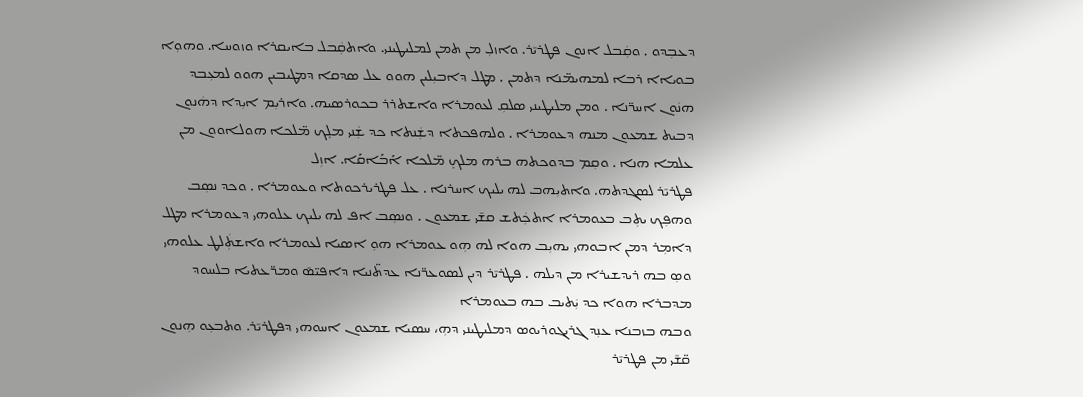ܕܥܒܼܕܘ . ܘܩܲܒܠ ܐܢܘܢ ܦܛܪܝ̄ܪ. ܘܐܙܠܼ ܡܢ ܬܡܢ ܠܡܠܝܛܝܢܝ. ܘܐܬܩܲܒܠ ܒܐܝܩܪܐ ܘܙܘܚܐ. ܘܗܘܼܐ ܒܘܝܐܐ ܪܒܐ ܠܡܗܝܡ̈ܢܐ ܕܬܡܢ . ܡܛܠ ܕܐܒܝܼܠܝܢ ܗܘܘ ܥܠ ܣܕܩܐ ܕܡܛܝܒܝܢ ܗܘܘ ܠܡܥܼܒܕ ܗܢܿܘܢ ܐܚܪ̈ܢܐ . ܘܡܢ ܡܠܝܛܝܢܝ ܣܠܩܼ ܠܥܘܡܪܐ ܘܐܫܬܪܪ ܒܟܘܪܣܝܗ. ܘܐܪܝܼܡ ܐܝܼܕܐ ܕܗܿܢܘܢ ܕܒܝܬ ܫܡܥܘܢ ܡܢܗ ܕܥܘܡܪܐ . ܘܠܗܦܟܬܐ ܕܫܲܢܬܐ ܟܕ ܫܲܢܝ ܡܠܸܟ ܡ̈ܠܟܐ ܗܘܠܐܘܘܢ ܡܢ ܥܠܡܐ ܗܢܐ . ܘܩܼܡ ܒܕܘܟܬܗ ܒܪܗ ܡܠܟܸ ܡ̈ܠܟܐ ܐܰܒܰܐܩܰܐ. ܐܙܼܠ
ܦܛܪܝ̄ܪ ܠܣܓܕܬܗ. ܘܐܬܝܼܗܒ ܠܗ ܝܠܝܟ ܐܚܪܢܐ . ܥܠ ܦܛܪܝܪܟܘܬܐ ܘܥܘܡܪܐ . ܘܟܕ ܢܣܼܒ ܘܗܦܼܟ ܝܬܼܒ ܒܥܘܡܪܐ ܐܬܟܲܬܫ ܩܫ̄ܝ ܫܡܥܘܢ . ܘܢܣܼܒ ܐܦ ܠܗ ܝܠܝܟ ܥܠܘܗܝ ܕܥܘܡܪܐ ܡܛܠ ܕܐܡܼܪ ܕܡܢ ܐܒܘܗܝ ܝܗܝܼܒ ܗܘܐ ܠܗ ܗܼܘ ܥܘܡܪܐ ܗܘܼ ܐܣܝܐ ܠܥܘܡܪܐ ܘܐܫܬܲܠܛ ܥܠܘܗܝ ܘܣܼ ܒܗ ܪܝܕܫܝܪܐ ܡܢ ܕܝܠܗ . ܦܛܪܝ̄ܪ ܕܝܢ ܠܣܘܥܪ̈ܢܐ ܥܕܬ̈ܢܝܐ ܕܐܦܝ̈ܣ̄ ܘܡܪ̈ܥܬܝܐ ܒܠܚܘܕ ܡܕܒܪܐ ܗܘܐ ܟܕ ܝܲܬܝܒ ܒܗ ܒܥܘܡܪܐ
ܘܒܗ ܒܙܒܢܐ ܥܢܼܕ ܓܪܝܓܘܪܝܘܣ ܕܡܠܝܛܝܢܝ ܕܗܼ، ܚܣܝܐ ܫܡܥܘܢ ܐܚܘܗܝ ܕܦܛܪܝ̄ܪ. ܘܬܒܥܼܘ ܗܼܢܘܢ ܩ̈ܫ̄ܝ ܡܢ ܦܛܪܝ̄ܪ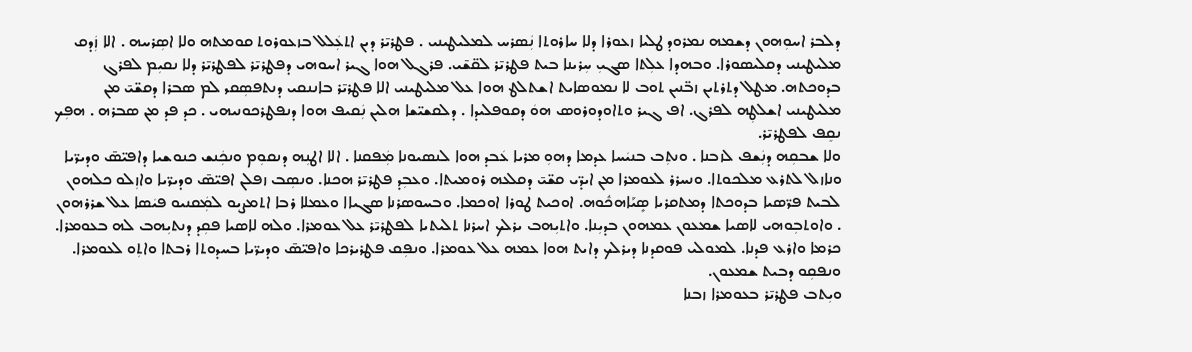ܕܠܒܪ ܐܚܘܼܗܘܢ ܕܫܡܗ ܢܡܪܘܕ ܛܠܝܐ ܙܥܘܪܐ ܕܠܐ ܚܐܪܘܬܐ ܢܲܣܪܚ ܠܡܠܝܛܝܢܝ . ܦܛܪܝ̄ܪ ܕܝܢ ܐܬܥܲܠܠ ܒܙܥܘܪܘܬ ܩܘܡܬܗ ܘܠܐ ܐܣܼܪܚܗ . ܐܠܐ ܙܲܕܩ ܡܠܝܛܝܢܝ ܕܩܠܝܣܘܪܐ. ܘܒܗܕܐ ܥܠܼܬܐ ܣܓܝܼ ܚܼܪܝܢܐ ܒܝܬ ܦܛܪܝ̄ܪ ܠܩ̈ܫ̄ܝ. ܦܪܓܠ ܗܘܐ ܓܝܪ ܐܚܘܗܝ ܕܦܛܪܝ̄ܪ ܠܦܛܪܝ̄ܪ ܕܠܐ ܢܩܝܼܡ ܠܦܪܓ ܒܕܘܟܬܗ. ܡܛܠ ܕܬܪܬܝܢ ܙܒ̈ܢܝܢ ܬܘܒ ܠܐ ܢܡܘܣܐܝܬ ܐܫܬܠܛ ܗܘܐ ܥܠ ܡܠܝܛܝܢܝ ܐܠܐ ܦܛܪܝ̄ܪ ܒܐܢܢܩܝ ܕܢܬܦܣܼܩܖ ܠܡ ܣܒܪܐ ܕܩܫ̈ܝ̄ ܡܢ ܡܠܝܛܝܢܝ ܐܫܠܛܼܗ ܠܦܪܓ. ܐܦ ܓܝܪ ܘܬܐܘܕܘܪܘܣ ܗܘܿ ܕܩܘܦܠܝܕܐ . ܕܠܩܫܝ̈ܫܐ ܗܠܝܢ ܢܲܩܝܦ ܗܘܐ ܕܢܦܛܪܟܘܢܝܗܝ . ܟܕ ܦܕ ܡܢ ܣܒܪܗ . ܗܦܼܟ ܢܩܸܦ ܠܦܛܪܝ̄ܪ.
ܘܠܐ ܫܒܩܼܗ ܕܢܲܫܦ ܠܙܒܢܐ . ܘܢܬܼܒ ܒܢܝܿܚܐ ܥܕܡܐ ܕܗܘܼ ܡܪܝܐ ܥܿܒܕ ܗܘܐ ܠܢܣܝܘܢܐ ܡܲܦܩܢܐ . ܐܠܐ ܐܛܢܼܗ ܕܢܩܘܼܡ ܘܢܟܲܢܫ ܟܢܘܫܝܐ ܕܐܦܝ̈ܣ̄ ܘܕܝܪ̈ܝܐ ܘܢܐܙܠ ܠܬܪܥ ܡܠܟܘܬܐ. ܘܢܚܪܪ ܠܥܘܡܪܐ ܡܢ ܐܝܕ̈ܝ ܩܫ̈ܝ̄ ܕܩܠܥܗ ܪܘܡܝܬܐ. ܘܥܒܼܕ ܦܛܪܝ̄ܪ ܗܟܢܐ. ܘܢܣܼܒ ܙܦܠܢ ܐܦܝ̈ܣ̄ ܘܕܝܪ̈ܝܐ ܘܐܙܼܠܘ ܟܠܗܘܢ ܠܒܝܬ ܦܪ̈ܣܝܐ ܒܕܘܟܬܐ ܕܡܬܩܪܝܐ ܣܻܝܰܐܗܟܽܘܗ. ܐܘܟܝܬ ܛܘܪܐ ܐܘܟܡܐ. ܘܒܚܘܣܪܢܐ ܣܓܝܐܐ ܘܥܡܠܐ ܪܒܐ ܐܬܡܨܝܼܘ ܠܡܲܩܢܝܘ ܦܝܿܣܐ ܥܠ ܫܪܪܗܘܢ . ܘܐܘܬܒܼܘܗܝ ܠܐܣܝܐ ܫܡܥܘܢ ܥܡܗܘܢ ܒܕܝܼܢܐ. ܘܐܬܝܼܗܒ ܝܪܠܟ ܐܚܪܢܐ ܬܠܝܬܝܐ ܠܦܛܪܝ̄ܪ ܥܠ ܥܘܡܪܐ. ܘܠܗ ܠܐܣܝܐ ܦܩܼܕ ܕܢܬܝܼܗܒ ܠܗ ܒܥܘܡܪܐ. ܟܪܡܐ ܘܐܪܥ ܦܕܢܐ. ܠܡܘܠܝ ܦܘܩܕܢܐ ܕܝܪܠܟ ܕܐܝܬ ܗܘܐ ܥܡܗ ܥܠ ܥܘܡܪܐ. ܘܢܦܼܩ ܦܛܪܝܪܟܐ ܘܐܦܝ̈ܣ̄ ܘܕܝܪ̈ܝܐ ܒܚܕܘܬܐ ܪܒܬܐ ܘܐܬܼܘ ܠܥܘܡܪܐ. ܘܢܦܩܼܘ ܕܒܝܬ ܫܡܥܘܢ.
ܘܝܼܬܒ ܦܛܪܝ̄ܪ ܒܥܘܡܪܐ ܙܒܢܐ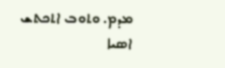ܡܕܡ. ܘܬܘܒ ܐܬܟܬܫ ܐܣܝܐ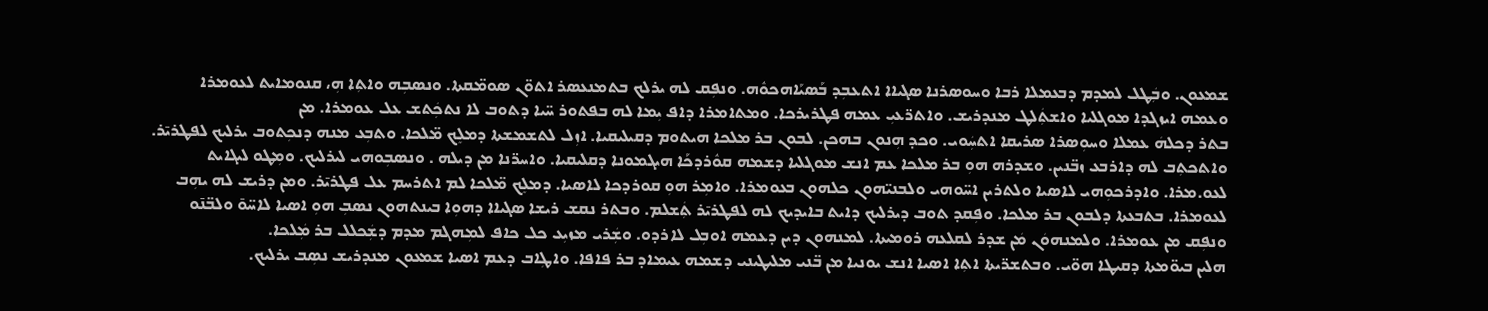ܫܡܥܘܢ. ܘܒܲܛܠ ܠܡܕܡ ܕܒܥܡܠܐ ܪܒܐ ܘܚܘܣܪܢܐ ܣܓܝܐܐ ܐܬܥܒܼܕ ܒܰܣܝܰܐܗܟܘܽܗ. ܘܢܦܼܩ ܠܗ ܝܪܠܟ ܒܬܡܢܥܣܪ ܐܬܘ̈ܢ ܣܘܡ̈ܩܬܐ. ܘܢܣܒܼܗ ܘܐܬܼܐ ܗܼ، ܩܢܘܡܐܝܬ ܠܥܘܡܪܐ ܘܥܡܗ ܐܝܙܓܕܐ ܡܘܓܠܝܐ ܘܐܫܬܲܠܛ ܡܢܕܪܝܫ. ܘܐܬܪ̈ܥܝܼ ܥܡܗ ܦܛܪܝܪܟܐ. ܘܡܬܐܡܪܐ ܕܐܦ ܝܼܡܐ ܠܗ ܒܦܬܘܪ ܚ̈ܝܐ ܕܬܘܒ ܠܐ ܢܬܟܲܬܫ ܥܠ ܥܘܡܪܐ. ܡܢ
ܒܬܪ ܕܟܠܗܿ ܥܡܠܐ ܘܚܘܼܣܪܐ ܣܪܝܩܐ ܐܬܚܲܘܝ. ܘܟܕ ܗܼܢܘܢ ܒܗܟܢ. ܠܒܘܢ ܒܪ ܡܠܟܐ ܗܝܬܘܡ ܕܩܝܠܝܩܝܐ. ܐܙܼܠ ܠܬܫܡܫܬܐ ܕܡܠܸܟ ܡ̈ܠܟܐ. ܘܬܒܼܥ ܡܢܗ ܕܢܟܼܬܘܒ ܝܪܠܝܟ ܠܦܛܪܝ̄ܪ. ܘܐܬܟܬܼܒ ܠܗ ܕܐܪܒܥ ܙܒ̈ܢܝܢ. ܘܫܕܪܗ ܗܘܼ ܒܪ ܡܠܟܐ ܥܡ ܐܢܫ ܡܘܓܠܝܐ ܕܫܡܗ ܩܘܽܪܕܟܰܐ ܗܝܓܡܘܢܐ ܕܩܠܝܩܝܐ. ܘܐܚܪ̈ܢܐ ܡܢ ܕܝܠܗ . ܘܢܣܒܼܘܗܝ ܠܝܪܠܝܟ. ܘܡܼܛܘ ܠܝܓܐܝܬ ܠܥܘ.ܡܪܐ. ܘܐܕܪܟܘܼܗܝ ܠܐܣܝܐ ܘܠܬܪܝܢ ܐܚ̈ܘܗܝ ܘܠܒܢܝ̈ܗܘܢ ܟܠܗܘܢ ܒܥܘܡܪܐ. ܘܐܡܼܪ ܗܘܼ ܩܘܪܕܟܐ ܠܐܣܝܐ. ܕܡܠܸܟ ܡ̈ܠܟܐ ܠܡ ܐܬܪܚܡ ܥܠ ܦܛܪܝ̄ܪ. ܘܡܢ ܕܪܝܫ ܠܗ ܝܗܼܒ ܠܥܘܡܪܐ. ܒܬܒܥܬܐ ܕܠܒܘܢ ܒܪ ܡܠܟܐ. ܘܦܼܩܕ ܬܘܒ ܕܝܪܠܝܟ ܕܐܝܬ ܒܐܝܕܝܟ ܠܗ ܠܦܛܪܝ̄ܪ ܬܲܫܠܡ. ܘܒܬܪ ܢܩܫ ܪܝܫܐ ܣܓܝܐܐ ܕܗܘܼܐ ܒܝܢܬܗܘܢ ܢܣܒܼ ܗܘܼ ܐܣܝܐ ܠܐܚ̈ܘ̄ ܘܠܒ̈ܢ̄ܘ ܘܢܦܼܩ ܡܢ ܥܘܡܪܐ. ܘܠܡܢܗܘܿܢ ܡܿܢ ܫܕܪ ܠܩܠܥܗ ܪܘܡܝܬܐ. ܠܡܢܗܘܢ ܕܝܢ ܕܥܡܗ ܐܘܒܼܠ ܠܐܪܕܘ. ܘܫܲܪܝ ܡܙܝܼܥ ܟܠ ܟܐܦ ܠܡܼܗܓܡ ܡܕܡ ܕܫܲܟܠܠ ܒܪ ܡܲܠܟܐ.
ܗܠܝܢ ܒܝܘ̈ܡܬܐ ܕܩܝܛܐ ܗܘ̈ܝ. ܘܒܬܫܪ̈ܝܬܐ ܐܬܼܐ ܐܣܝܐ ܐܢܫ ܝܘܢܝܐ ܡܢ ܒ̈ܢܝ ܡܠܝܛܝܢܝ ܕܫܡܗ ܥܝܡܐܕ ܒܪ ܦܐܦܐ. ܘܐܛܼܐܒ ܕܥܡ ܐܣܝܐ ܫܡܥܘܢ ܡܢܕܪܝܫ ܢܣܼܒ ܝܪܠܝܟ.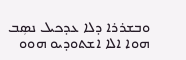ܘܒܫܪܪܐ ܕܠܐ ܥܕܟܝܠ ܢܣܼܒ ܗܘܐ ܐܠܐ ܐܫܬܘܕܝܘ ܗܘܘ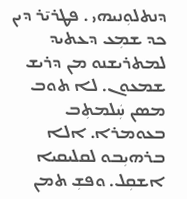ܕܢܬܠܘܼܢܝܗܝ . ܦܛܪܝ̄ܪ ܕܝܢ ܟܕ ܫܡܼܥ ܕܥܬܝܕ ܠܡܬܪܝܫܢܘ ܡܢ ܕܪܝܫ ܫܡܥܘܢ. ܠܐ ܬܘܒ ܡܣܢ ܚܲܠܡܬܼܒ ܒܥܘܡܪܐ. ܐܠܐ ܒܪܗܝܼܒܘ ܠܩܠܝܩܝܐ ܐܫܩܼܠ. ܘܦܫܼ ܬܡܢ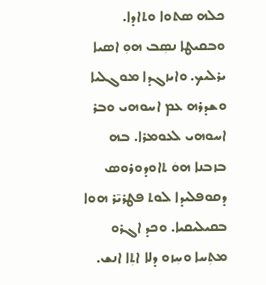ܟܠܗ ܣܬܘܐ ܘܬܐܕܐ. ܘܒܩܝܛܐ ܢܣܼܒ ܗܘܼ ܐܣܝܐ ܝܪܠܝܟ. ܘܐܝܙܓܕܐ ܡܘܓܠܝܐ ܘܫܕܪܗ ܥܡ ܐܚܘܗܝ ܘܒܪ ܐܚܘܗܝ ܠܥܘܡܪܐ. ܒܗ ܒܙܒܢܐ ܗܘܿ ܬܐܘܕܘܪܘܣ ܕܩܘܦܠܝܕܐ ܠܘܬ ܦܛܪܝ̄ܪ ܗܘܐ ܒܩܝܠܝܩܝܐ. ܘܟܕ ܐܓܪܘ ܡܬܼܚܐ ܘܚܼܙܘ ܕܠܐ ܐܬܼܐ ܐܢܫ.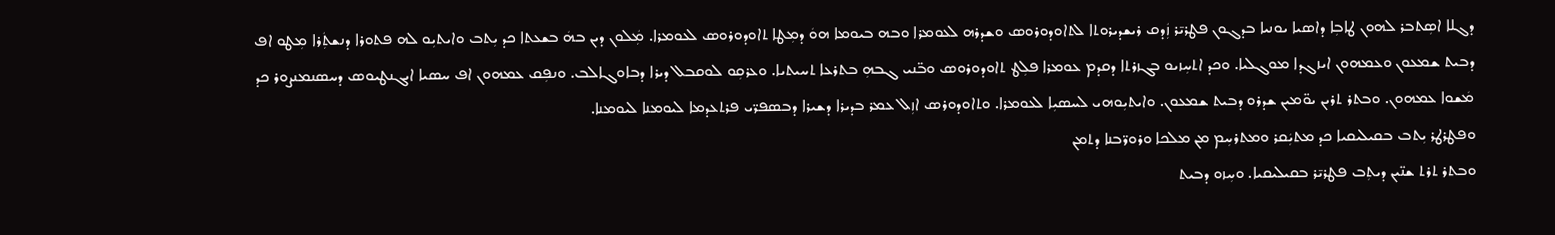ܕܓܠܐ ܐܣܼܬܒܪ ܠܗܘܢ ܛܐܒܼܐ ܕܐܣܝܐ ܝܘܢܝܐ ܒܕܓܘܢ ܦܛܪܝ̄ܪ ܙܲܕܩ ܪܝܫܕܝܪܘܬܐ ܠܬܐܘܕܘܪܘܣ ܘܫܕܪܗ ܠܥܘܡܪܐ ܘܒܗ ܒܝܘܡܐ ܗܘܿ ܕܡܼܛܐ ܬܐܘܕܘܪܘܣ ܠܥܘܡܪܐ. ܡܲܠܘܢ ܕܝܢ ܒܗܿ ܒܫܥܬܐ ܟܕ ܝܼܬܒ ܘܐܝܬܝܼܘ ܠܗ ܦܬܘܪܐ ܕܢܫܬܲܪܐ ܡܼܛܘ ܐܦ ܕܒܝܬ ܫܡܥܘܢ ܘܥܡܗܘܢ ܐܝܙܓܕܐ ܡܘܓܠܝܐ. ܘܟܕ ܐܬܚܼܙܝܘ ܒܓܙܪܬܐ ܕܩܕܡ ܥܘܡܪܐ ܦܠܼܛ ܬܐܘܕܘܪܘܣ ܘܒ̈ܢܝ ܓܒܗܼ ܒܬܪܥܐ ܬܚܝܬܝܐ. ܘܥܪܩܼܘ ܠܘܩܒܠ ܕܝܪܐ ܕܒܐܘܓܐܠܒ. ܘܢܦܼܩ ܥܡܗܘܢ ܐܦ ܚܣܝܐ ܐܝܓܢܛܝܘܣ ܕܚܣܢܡܢܨܘܪ ܟܕ ܡܿܫܘܐ ܥܡܗܘܢ. ܘܒܬܪ ܬܪܝܢ ܝܘ̈ܡܝܢ ܫܕܪܘ ܕܒܝܬ ܫܡܥܘܢ. ܘܐܝܬܝܼܘܗܝ ܠܚܣܝܼܐ ܠܥܘܡܪܐ. ܘܬܐܘܕܘܪܣ ܐܙܼܠ ܥܡܪ ܒܕܝܪܐ ܕܫܝܪܐ ܕܒܣܦܪ̈ܝ ܦܪܬܥܕܡܐ ܠܝܘܡܢܐ ܠܝܘܡܢܐ.
ܘܦܛܪܛܪ ܝܼܬܒ ܒܩܝܠܝܩܝܐ ܟܕ ܡܬܝܲܩܪ ܘܡܬܪܚܼܡ ܡܢ ܡܠܟܐ ܘܪܘܪ̈ܒܢܐ ܕܬܡܢ
ܘܒܬܪ ܬܪܬ ܫܢ̈ܝܢ ܕܝܬܼܒ ܦܛܪܝ̄ܪ ܒܩܝܠܝܩܝܐ. ܘܚܼܙܘ ܕܒܝܬ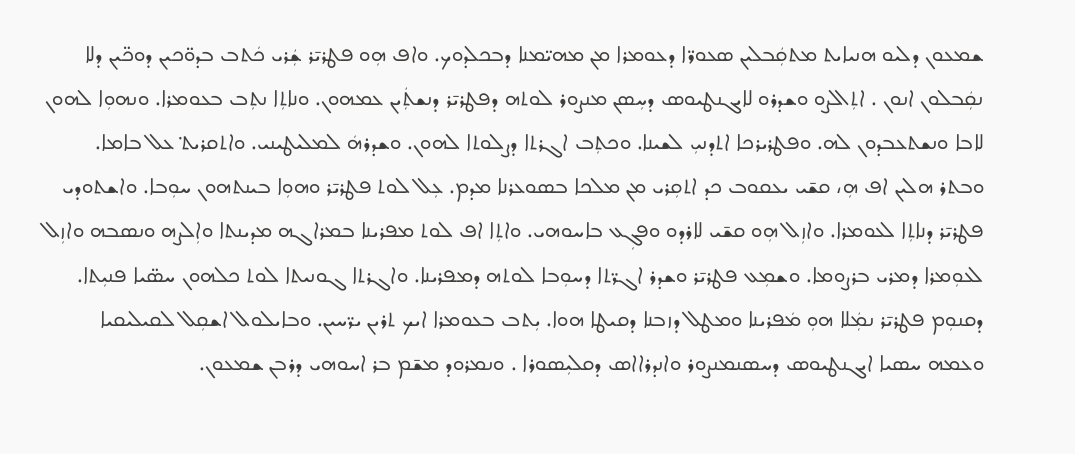ܫܡܥܘܢ ܕܠܝܘ ܗܢܝܐܝܬ ܡܬܩܲܒܠܝܢ ܣܥܘܪ̈ܐ ܕܥܘܡܪܐ ܡܢ ܡܗܝ̈ܡܢܐ ܕܒܟܠܕܘܟ. ܘܐܦ ܗܼܘ ܦܛܪܝ̄ܪ ܫܲܪܝ ܟܿܬܒ ܒܕܘ̈ܟܝܢ ܕܘܟ̈ܝܢ ܕܠܐ ܢܩܲܒܠܘܢ ܐܢܘܢ . ܐܬܼܐܠܨܘ ܘܫܕܪܘ ܠܐܝܓܢܛܝܘܣ ܕܚܼܣܢ ܡܢܨܘܪ ܠܘܬܗ ܕܦܛܪܝ̄ܪ ܕܢܫܬܲܝܢ ܥܡܗܘܢ. ܘܢܐܬܼܐ ܢܬܼܒ ܒܥܘܡܪܐ. ܘܢܗܘܼܐ ܠܗܘܢ ܠܐܒܐ ܘܢܫܬܥܒܕܘܢ ܠܗ. ܘܦܛܪܝܪܟܐ ܐܬܕܢܝܼ ܠܫܝܢܐ. ܘܟܬܼܒ ܐܓܪܬܐ ܕܨܠܘܬܐ ܠܗܘܢ. ܘܫܕܪܗܿ ܠܡܠܝܛܝܢܝ. ܘܐܬܩܪܝܬ݀ ܥܠ ܒܐܡܐ.
ܘܒܬܪ ܗܠܝܢ ܐܦ ܗܼ، ܩܫ̄ܝ ܝܥܩܘܒ ܟܕ ܐܬܩܼܪܝ ܡܢ ܡܠܟܐ ܒܣܘܥܪܢܐ ܡܕܡ. ܥܼܠ ܠܘܬ ܦܛܪܝ̄ܪ ܘܗܘܼܐ ܒܝܢܬܗܘܢ ܚܘܼܒܐ. ܘܐܫܬܘܕܝ ܦܛܪܝ̄ܪ ܕܢܐܬܼܐ ܠܥܘܡܪܐ. ܘܐܙܼܠ ܗܼܘ ܩܫ̄ܝ ܠܐܪܕܘ ܘܦܓܼܥ ܒܐܚܘܗܝ. ܘܐܬܼܐ ܐܦ ܠܘܬ ܡܦܪܝܢܐ ܒܡܪܐܓܗ ܡܕܝܢܬܐ ܘܐܼܠܨܗ ܘܢܣܒܗ ܘܐܙܼܠ ܠܥܘܼܡܪܐ ܕܡܪܝ ܒܪܨܘܡܐ. ܘܫܡܼܥ ܦܛܪܝ̄ܪ ܘܫܕܪ ܐܓܪ̈ܬܐ ܕܚܘܼܒܐ ܠܘܬܗ ܕܡܦܪܝܢܐ. ܘܐܓܪܬܐ ܓܘܢܝܬܐ ܠܘܬ ܟܠܗܘܢ ܚܣ̈ܝܐ ܦܢܝܼܬܐ. ܕܩܢܘܼܡ ܦܛܪܝ̄ܪ ܢܡܲܠܐ ܗܘܼ ܡܿܦܪܝܢܐ ܘܡܛܠ ܕܙܒܢܐ ܕܩܝܛܐ ܗܘܐ. ܝܼܬܒ ܒܥܘܡܪܐ ܐܝܟ ܬܪܝܢ ܝܪ̈ܚܝܢ. ܘܒܐܝܠܘܠ ܐܫܩܼܠ ܠܩܝܠܝܩܝܐ ܘܥܡܗ ܚܣܝܐ ܐܝܓܢܛܝܘܣ ܕܚܣܢܡܢܨܘܪ ܘܐܢܕܪܐܐܣ ܕܩܠܝܼܣܘܪܐ . ܘܢܡܪܘܕ ܡܫ̄ܡ ܒܪ ܐܚܘܗܝ ܕܪܒܢ ܫܡܥܘܢ.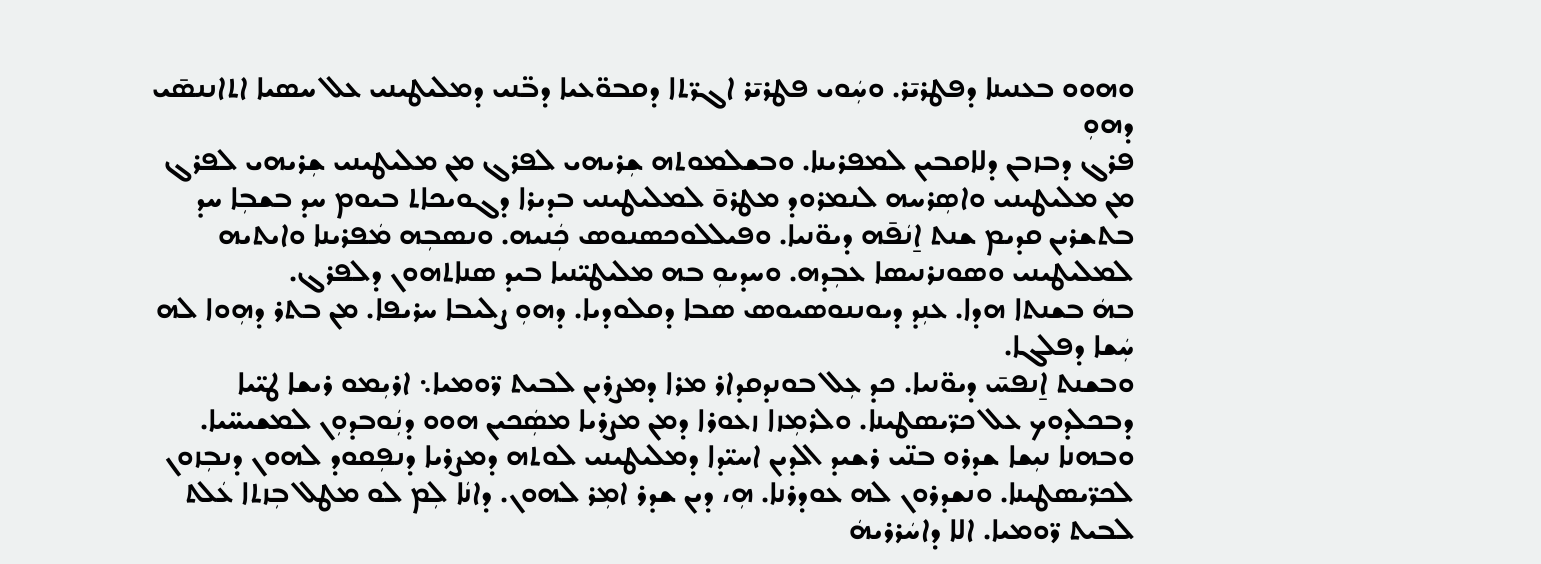ܘܗܘܘ ܒܥܢܝܢܐ ܕܦܛܪܝ̄ܪ. ܘܚܲܘܝ ܦܛܪܝ̄ܪ ܐܓܪ̈ܬܐ ܕܩܒܘ̈ܥܝܐ ܕܒ̈ܢܝ ܕܡܠܝܛܝܢܝ ܥܠ ܚܣܝܐ ܐܬܐܢܢܣ̄ܝ ܕܗܘܼ
ܦܪܓ ܕܒܙܒܢ ܕܠܐܩܒܝܢ ܠܡܦܪܝܢܐ. ܘܒܫܠܡܘܬܗ ܫܼܪܝܗܝ ܠܦܪܓ ܡܢ ܡܠܝܛܝܢܝ ܫܼܪܝܗܝ ܠܦܪܓ ܡܢ ܡܠܝܛܝܢܝ ܘܐܣܼܪܚܗ ܠܢܡܪܘܕ ܡܛܪܘ̄ ܠܡܠܝܛܝܢܝ ܒܕܝܪܐ ܕܓܘܝܟܐܬ ܒܝܘܡ ܚܕ ܒܫܒܼܐ ܚܕ ܒܬܫܪܝܢ ܩܕܝܡ ܫܢܬ ܐ̱ܢܿܦ̄ܗ ܕܝܘ̈ܢܝܐ. ܘܦܝܠܠܘܟܣܢܘܣ ܟܲܢܝܗ. ܘܢܣܒܼܗ ܡܿܦܪܝܢܐ ܘܐܝܬܝܗ ܠܡܠܝܛܝܢܝ ܘܣܘܢܪܢܝܣܐ ܥܒܼܕܗ. ܘܚܕܝܘܼ ܒܗ ܡܠܝܛܝ̈ܢܝܐ ܒܝܕ ܣܢܐܬܗܘܢ ܕܠܦܪܓ.
ܒܗܿ ܒܫܢܬܐ ܗܕܐ. ܥܢܼܕ ܕܝܘܢܢܘܣܝܘܣ ܣܒܐ ܕܩܠܘܕܝܐ. ܕܗܘܼ ܨܠܝܒܐ ܚܪܝܦܐ. ܡܢ ܒܬܪ ܕܗܼܘܐ ܠܗ ܚܲܫܐ ܕܦܠܓܐ.
ܘܒܫܢܬ ܐ̱ܢܦܚ̄ ܕܝܘ̈ܢܝܐ. ܟܕ ܥܼܠ ܒܘܢܕܩܕܐܪ ܡܪܐ ܕܡܨܪܝܢ ܠܒܝܬ ܪ̈ܘܡܝܐ܆ ܐܪܝܼܡܘ ܪܝܫܐ ܛܝ̈ܝܐ ܕܒܟܠܕܘܟ ܥܠ ܟܪ̈ܝܣܛܝܢܐ. ܘܠܪܡܼܙܐ ܙܥܘܪܐ ܕܡܢ ܡܨܪܝܐ ܡܣܲܟܝܢ ܗܘܘ ܕܢܲܘܒܕܘܼܢ ܠܡܫܝܚ̈ܝܐ. ܘܒܗܢܐ ܢܝܼܫܐ ܫܕܪܘ ܒܢ̈ܝ ܪܫܝܕ ܐܠܕܝܢ ܐܚܝ̈ܕܐ ܕܡܠܝܛܝܢܝ ܠܘܬܗ ܕܡܨܪܝܐ ܕܢܦܼܩܘܕ ܠܗܘܢ ܕܢܒܼܙܘܢ ܠܟܪ̈ܝܣܛܝܢܐ. ܘܢܫܕܪܘܢ ܠܗ ܥܘܕܪܢܐ. ܗܼ، ܕܝܢ ܫܕܪ ܐܡܼܪ ܠܗܘܢ. ܕܐܢܿܐ ܠܼܡ ܠܘ ܡܛܠ ܒܼܙܬܐ ܥܿܠܬ ܠܒܝܬ ܪ̈ܘܡܝܐ. ܐܠܐ ܕܐܚܿܪܪܝܗܿ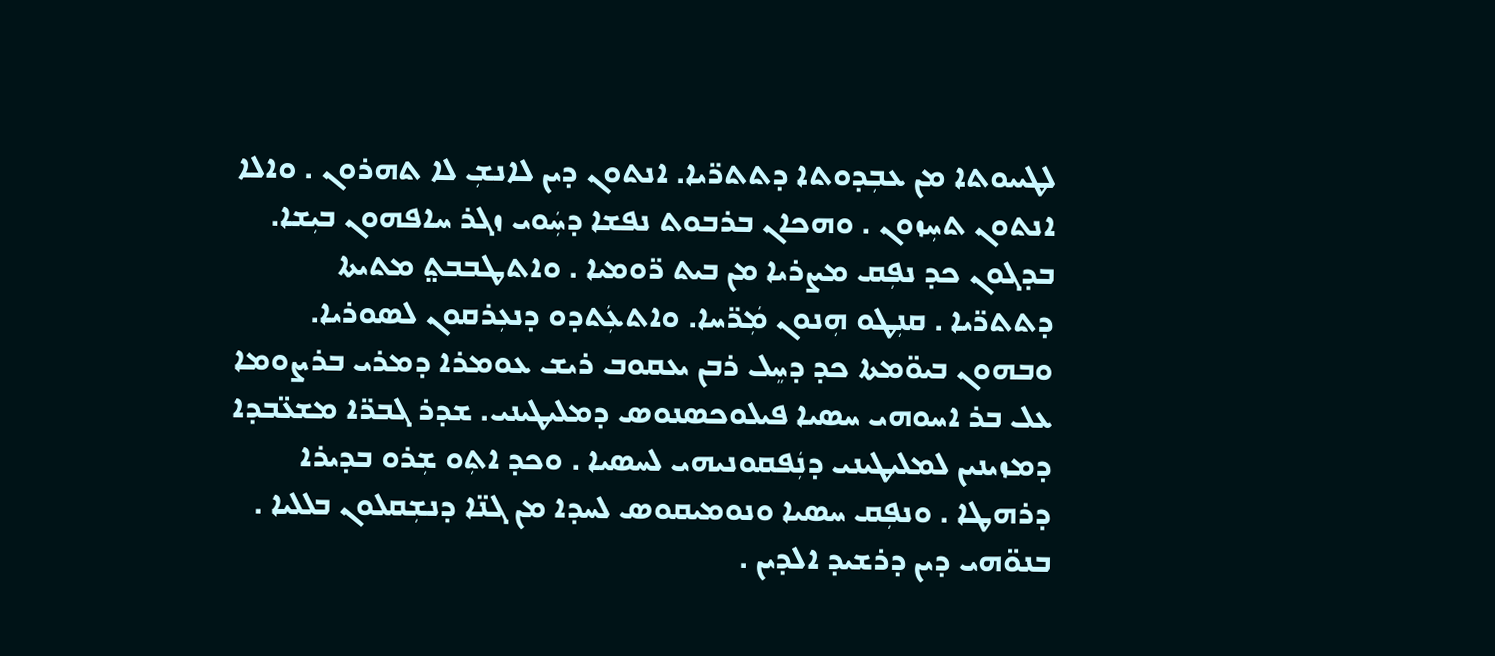ܠܛܝܝܘܬܐ ܡܢ ܥܒܼܕܘܬܐ ܕܬܬܪ̈ܝܐ. ܐܢܬܘܢ ܕܝܢ ܠܐܢܫܼ ܠܐ ܬܗܪܘܢ . ܘܐܠܐ ܐܢܬܘܢ ܬܚܼܙܘܢ . ܘܗܟܐܢ ܒܪܒܘܬ ܢܦܫܐ ܕܚܲܘܝ ܙܓܪ ܚܐܦܗܘܢ ܒܝܼܫܐ.
ܒܕܓܘܢ ܟܕ ܢܦܼܩ ܡܨܪܝܐ ܡܢ ܒܝܬ ܪ̈ܘܡܝܐ . ܘܐܬܛܒܒܬ݀ ܡܬܝܬܐ ܕܬܬܪ̈ܝܐ . ܩܢܼܛܘ ܗܼܢܘܢ ܡܲܪ̈ܚܐ. ܘܐܬܥܲܬܕܘ ܕܢܥܼܪܩܘܢ ܠܣܘܪܝܐ.
ܘܒܗܘܢ ܒܝܘ̈ܡܬܐ ܟܕ ܕܚܸܠ ܪܒܢ ܝܥܩܘܒ ܪܝܫ ܥܘܡܪܐ ܕܡܪܝ ܒܪܨܘܡܐ ܥܠ ܒܪ ܐܚܘܗܝ ܚܣܝܐ ܦܝܠܘܟܣܢܘܣ ܕܡܠܝܛܝܢܝ. ܫܕܪ ܓܒܪ̈ܐ ܡܫܥ̈ܒܕܐ ܕܡܙܝܢܝܢ ܠܡܠܝܛܝܢܝ ܕܢܲܦܩܘܢܝܗܝ ܠܚܣܝܐ . ܘܟܕ ܐܬܼܘ ܫܼܪܘ ܒܕܝܪܐ ܕܪܗܛܐ . ܘܢܦܼܩ ܚܣܝܐ ܘܢܘܡܝܩܘܣ ܠܚܕܐ ܡܢ ܓܢ̈ܐ ܕܢܫܼܩܠܘܢ ܒܠܠܝܐ . ܒܢܘ̈ܗܝ ܕܝܢ ܕܪܫܝܕ ܐܠܕܝܢ .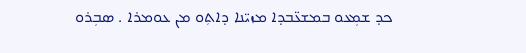ܟܕ ܫܡܼܥܘ ܒܡܫܥ̈ܒܕܐ ܡܙܝ̈ܢܐ ܕܐܬܼܘ ܡܢ ܥܘܡܪܐ . ܣܒܼܪܘ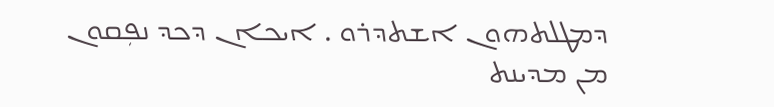ܕܡܛܠܬܗܘܢ ܐܫܬܕܪܘ . ܐܝܟܐܢ ܕܟܕ ܢܦܼܩܘܢ ܡܢ ܡܕܝܢܬ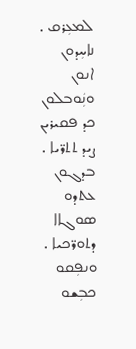ܠܡܥܼܪܩ . ܢܐܚܼܕܘܢ ܐܢܘܢ ܘܢܲܘܒܠܘܢ ܟܕ ܦܩܝܪܝܢ ܨܝܕ ܬܬܪ̈ܝܐ . ܒܕܓܘܢ ܥܬܕܘ ܣܘܓܐܐ ܕܬܘܪ̈ܟܝܐ . ܘܢܦܼܩܘ ܟܒܼܫܘ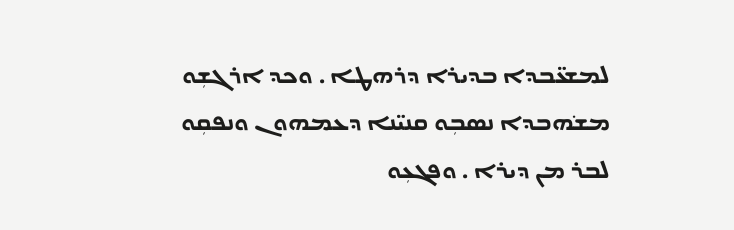ܠܡܫܥ̈ܒܕܐ ܒܕܝܪܐ ܕܪܗܛܐ . ܘܟܕ ܐܪܓܫܼܘ ܡܫ݁ܗܒܕܐ ܢܣܒܼܘ ܩܢܝ̈ܢܐ ܕܥܡܗܘܢ ܘܢܦܩܼܘ ܠܒܪ ܡܢ ܕܝܪܐ . ܘܦܓܥܼܘ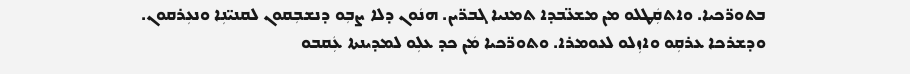ܒܬܘܪ̈ܟܝܐ. ܘܐܬܩܲܛܠܘ ܡܢ ܡܫܥ̈ܒܕܐ ܬܡܢܝܐ ܓܒܪ̈ܝܢ. ܗܢܿܘܢ ܕܠܐ ܨܒܼܘ ܕܢܫܒܼܩܘܢ ܠܩܢܝ̈ܢܼܐ ܘܢܥܼܪܩܘܢ. ܘܕܫܪܟܐ ܥܪܩܼܘ ܘܐܙܼܠܘ ܠܥܘܡܪܐ. ܘܬܘܪ̈ܟܝܐ ܡܿܢ ܟܕ ܥܠܼܘ ܠܡܕܝܢܬܐ ܥܲܩܒܘ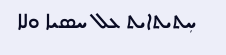ܚܼܬܝܬܐܝܬ ܥܠ ܚܣܝܐ ܘܠܐ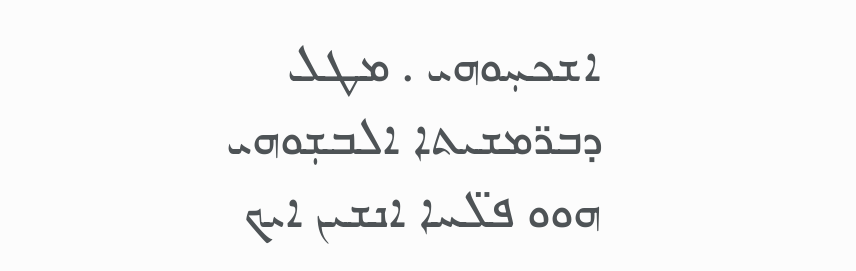ܐܫܟܚܼܘܗܝ . ܡܛܠ ܕܒܪ̈ܡܫܝܬܐ ܐܠܒܫܼܘܗܝ ܗܘܘ ܦܠ̈ܚܐ ܐܢܫܝܢ ܐܝܟ